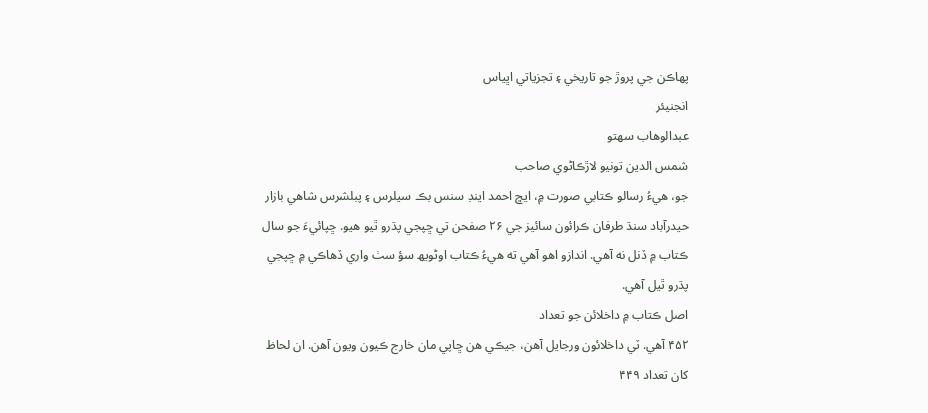پھاڪن جي پروڙ جو تاريخي ۽ تجزياتي اڀياس
انجنيئر
عبدالوھاب سھتو
شمس الدين تونيو لاڙڪاڻوي صاحب
جو، ھيءُ رسالو ڪتابي صورت ۾، ايڇ احمد اينڊ سنس بڪ سيلرس ۽ پبلشرس شاھي بازار
حيدرآباد سنڌ طرفان ڪرائون سائيز جي ۲۶ صفحن تي ڇپجي پڌرو ٿيو ھيو. ڇپائيءَ جو سال
ڪتاب ۾ ڏنل نه آھي. اندازو اھو آھي ته ھيءُ ڪتاب اوڻويھ سؤ سٺ واري ڏھاڪي ۾ ڇپجي
پڌرو ٿيل آھي.
اصل ڪتاب ۾ داخلائن جو تعداد
۴۵۲ آھي. ٽي داخلائون ورجايل آھن، جيڪي ھن ڇاپي مان خارج ڪيون ويون آھن. ان لحاظ
کان تعداد ۴۴۹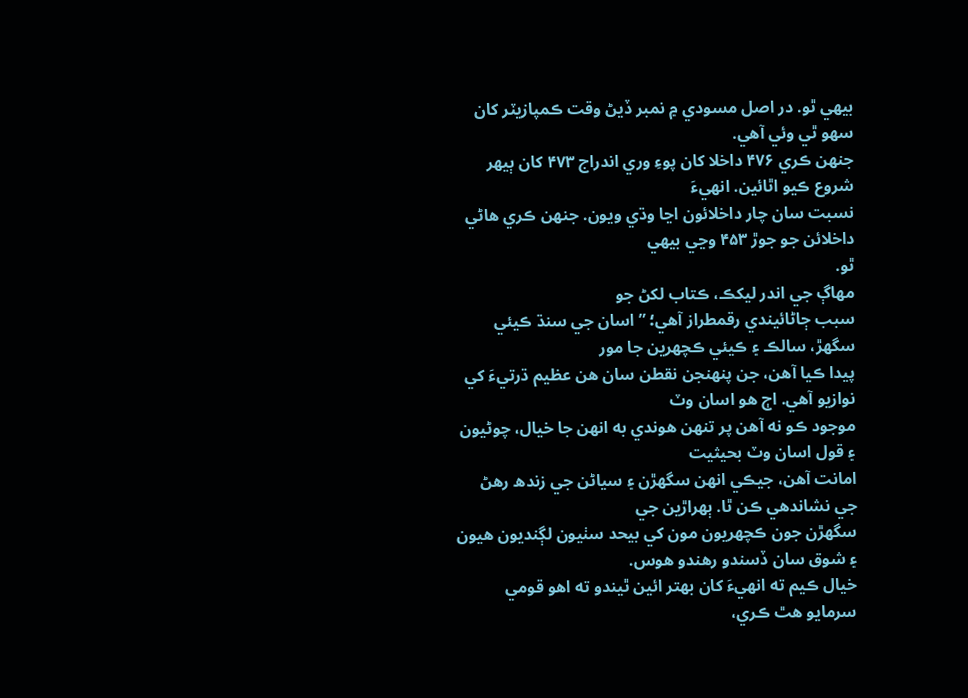بيھي ٿو. در اصل مسودي ۾ نمبر ڏيڻ وقت ڪمپازيٽر کان سھو ٿي وئي آھي.
جنھن ڪري ۴۷۶ داخلا کان پوءِ وري اندراج ۴۷۳ کان ٻيھر شروع ڪيو اٿائين. انھيءَ
نسبت سان چار داخلائون اڃا وڌي ويون. جنھن ڪري ھاڻي داخلائن جو جوڙ ۴۵۳ وڃي بيھي
ٿو.
مھاڳ جي اندر ليکڪ، ڪتاب لکڻ جو
سبب ڄاڻائيندي رقمطراز آھي؛ ”اسان جي سنڌ ڪيئي سگھڙ، سالڪ ۽ ڪيئي ڪچھرين جا مور
پيدا ڪيا آھن، جن پنھنجن نقطن سان ھن عظيم ڌرتيءَ کي نوازيو آھي. اڄ ھو اسان وٽ
موجود ڪو نه آھن پر تنھن ھوندي به انھن جا خيال، چوڻيون ۽ قول اسان وٽ بحيثيت
امانت آھن، جيڪي انھن سگھڙن ۽ سياڻن جي زندھ رھڻ جي نشاندھي ڪن ٿا. ٻھراڙين جي
سگھڙن جون ڪچھريون مون کي بيحد سٺيون لڳنديون ھيون ۽ شوق سان ڏسندو رھندو ھوس.
خيال ڪيم ته انھيءَ کان بھتر ائين ٿيندو ته اھو قومي سرمايو ھٿ ڪري،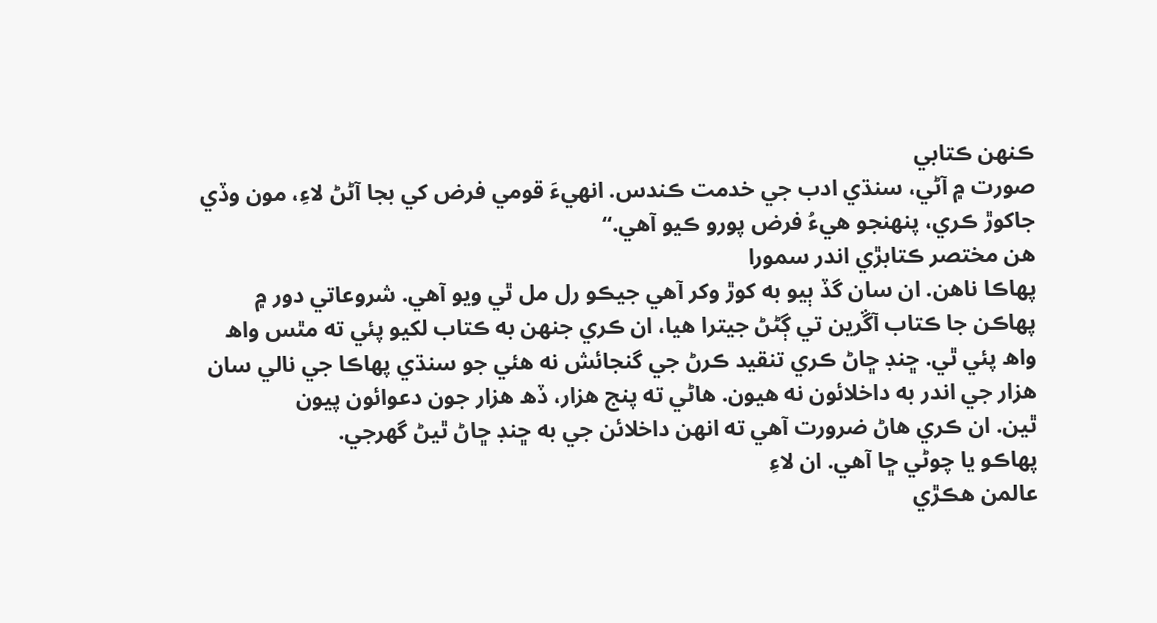ڪنھن ڪتابي
صورت ۾ آڻي، سنڌي ادب جي خدمت ڪندس. انھيءَ قومي فرض کي بجا آڻڻ لاءِ، مون وڏي
جاکوڙ ڪري، پنھنجو ھيءُ فرض پورو ڪيو آھي.“
ھن مختصر ڪتابڙي اندر سمورا
پھاڪا ناھن. ان سان گڏ ٻيو به کوڙ وکر آھي جيڪو رل مل ٿي ويو آھي. شروعاتي دور ۾
پھاڪن جا ڪتاب آڱرين تي ڳڻڻ جيترا ھيا، ان ڪري جنھن به ڪتاب لکيو پئي ته مٿس واھ
واھ پئي ٿي. ڇنڊ ڇاڻ ڪري تنقيد ڪرڻ جي گنجائش نه ھئي جو سنڌي پھاڪا جي نالي سان
ھزار جي اندر به داخلائون نه ھيون. ھاڻي ته پنج ھزار، ڏھ ھزار جون دعوائون پيون
ٿين. ان ڪري ھاڻ ضرورت آھي ته انھن داخلائن جي به ڇنڊ ڇاڻ ٿيڻ گھرجي.
پھاڪو يا چوڻي ڇا آھي. ان لاءِ
عالمن ھڪڙي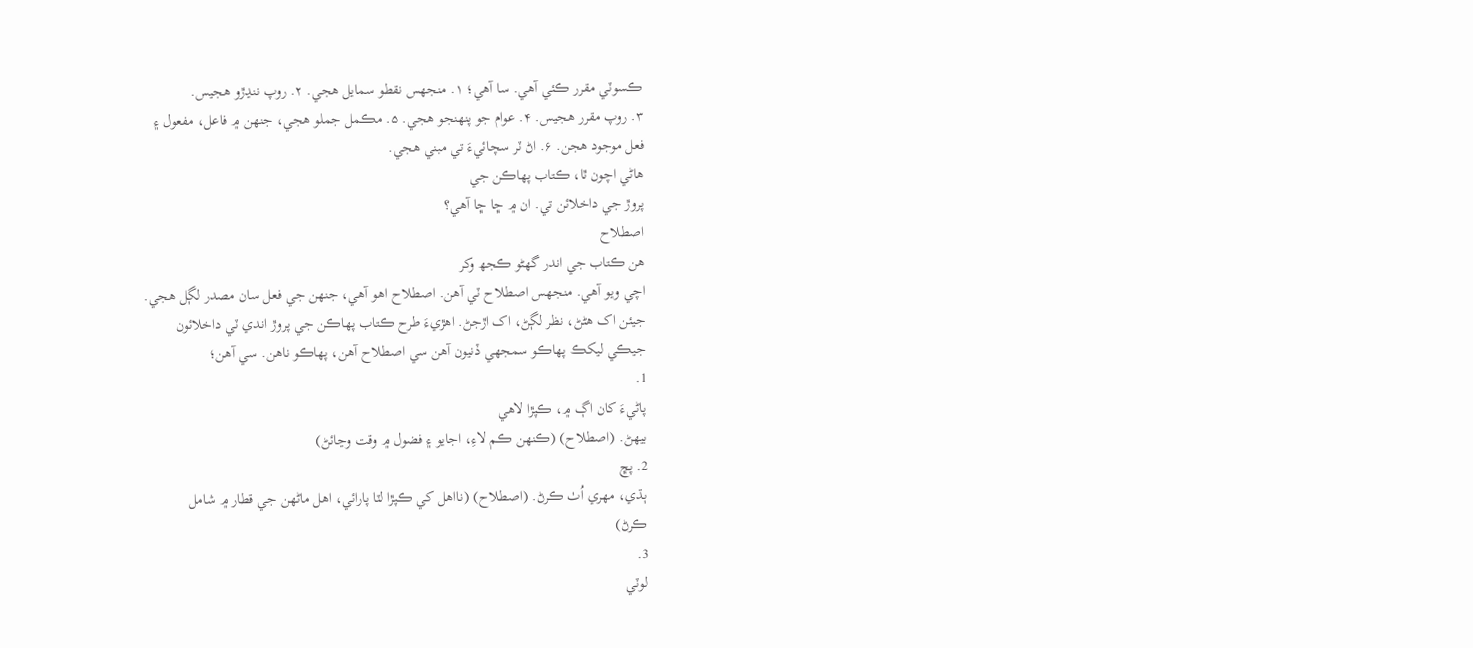ڪسوٽي مقرر ڪئي آھي. سا آھي؛ ۱. منجھس نقطو سمايل ھجي. ۲. روپ ننڍڙو ھجيس.
۳. روپ مقرر ھجيس. ۴. عوام جو پنھنجو ھجي. ۵. مڪمل جملو ھجي، جنھن ۾ فاعل، مفعول ۽
فعل موجود ھجن. ۶. اڻ ٽر سچائيءَ تي مبني ھجي.
ھاڻي اچون ٿا، ڪتاب پھاڪن جي
پروڙ جي داخلائن تي. ان ۾ ڇا ڇا آھي؟
اصطلاح
ھن ڪتاب جي اندر گھڻو ڪجھ وکر
اچي ويو آھي. منجھس اصطلاح ٽي آھن. اصطلاح اھو آھي، جنھن جي فعل سان مصدر لڳل ھجي.
جيئن اک ھڻڻ، نظر لڳڻ، اک اڙجڻ. اھڙيءَ طرح ڪتاب پھاڪن جي پروڙ اندي ٽي داخلائون
جيڪي ليکڪ پھاڪو سمجھي ڏنيون آھن سي اصطلاح آھن، پھاڪو ناھن. سي آھن؛
1.
پاڻيءَ کان اڳ ۾، ڪپڙا لاھي
بيھڻ. (اصطلاح) (ڪنھن ڪم لاءِ، اجايو ۽ فضول ۾ وقت وڃائڻ)
2. پڇ
ٻڌي، مھري اُٺ ڪرڻ. (اصطلاح) (نااھل کي ڪپڙا لٽا پارائي، اھل ماڻھن جي قطار ۾ شامل
ڪرڻ)
3.
لوٽي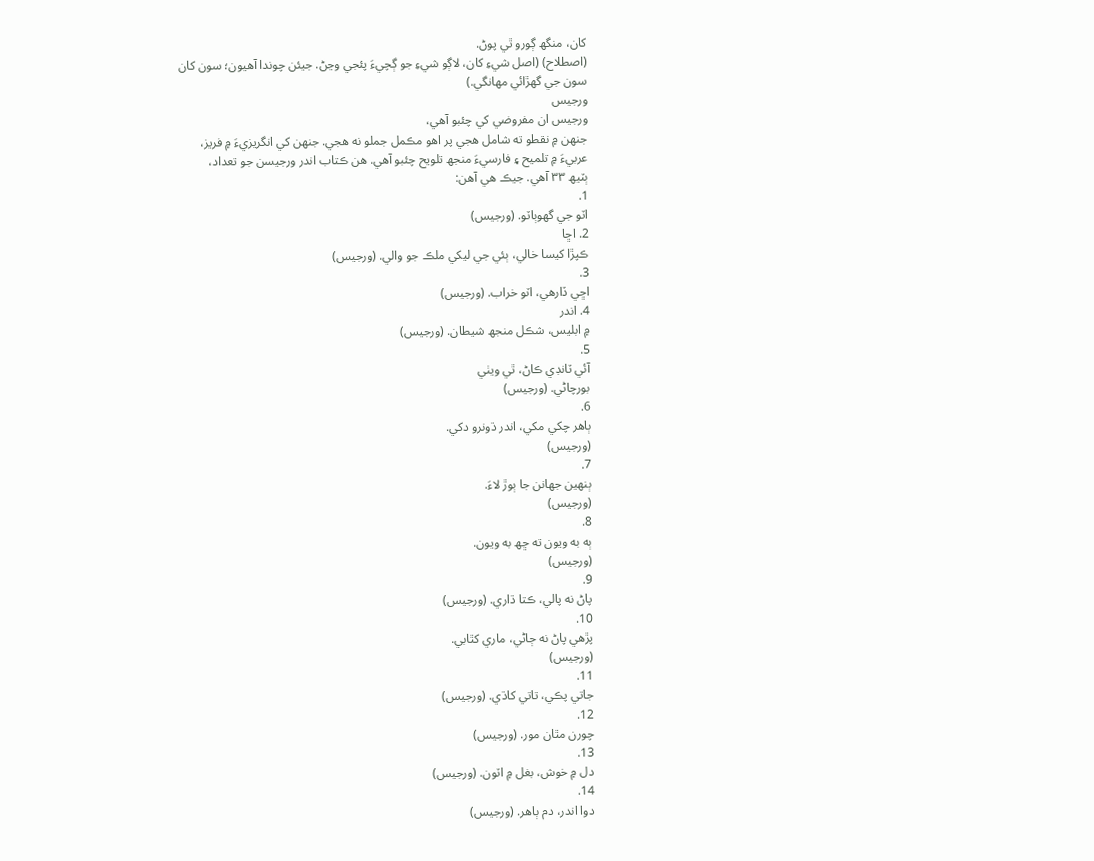کان، منگھ ڳورو ٿي پوڻ.
(اصطلاح) (اصل شيءِ کان، لاڳو شيءِ جو ڳچيءَ پئجي وڃڻ. جيئن چوندا آھيون؛ سون کان
سون جي گھڙائي مھانگي.)
ورجيس
ورجيس ان مفروضي کي چئبو آھي،
جنھن ۾ نقطو ته شامل ھجي پر اھو مڪمل جملو نه ھجي. جنھن کي انگريزيءَ ۾ فريز،
عربيءَ ۾ تلميح ۽ فارسيءَ منجھ تلويح چئبو آھي. ھن ڪتاب اندر ورجيسن جو تعداد،
ٻٽيھ ۳۳ آھي. جيڪ ھي آھن:
1.
اٽو جي گھوٻاٽو. (ورجيس)
2. اڇا
ڪپڙا کيسا خالي، ٻئي جي ليکي ملڪ جو والي. (ورجيس)
3.
اڇي ڏارھي، اٽو خراب. (ورجيس)
4. اندر
۾ ابليس، شڪل منجھ شيطان. (ورجيس)
5.
آئي ٽانڊي ڪاڻ، ٿي ويٺي
بورچاڻي. (ورجيس)
6.
ٻاھر چکي مکي، اندر ڌونرو دکي.
(ورجيس)
7.
ٻنھين جھانن جا ٻوڙ لاءَ.
(ورجيس)
8.
ٻه به ويون ته ڇھ به ويون.
(ورجيس)
9.
پاڻ نه پالي، ڪتا ڌاري. (ورجيس)
10.
پڙھي پاڻ نه ڄاڻي، ماري کٿابي.
(ورجيس)
11.
جاتي پڪي، تاتي کاڌي. (ورجيس)
12.
چورن مٿان مور. (ورجيس)
13.
دل ۾ خوش، بغل ۾ اٽون. (ورجيس)
14.
دوا اندر، دم ٻاھر. (ورجيس)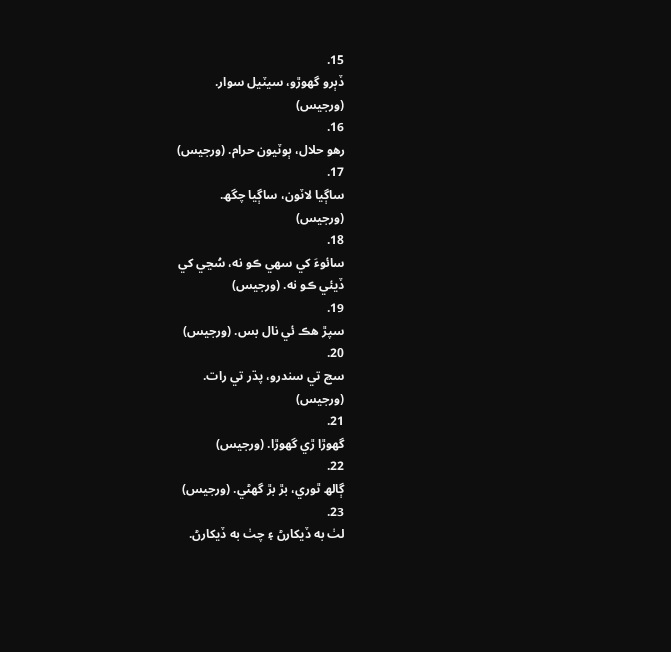15.
ڏٻرو گھوڙو، سيٽيل سوار.
(ورجيس)
16.
رھو حلال، ٻوٽيون حرام. (ورجيس)
17.
ساڳيا لاٽون، ساڳيا چگھ.
(ورجيس)
18.
سائوءَ کي سھي ڪو نه، سُڃي کي
ڏيئي ڪو نه. (ورجيس)
19.
سپڙ ھڪ ئي نال بس. (ورجيس)
20.
سڃ تي سندرو، پڌر تي رات.
(ورجيس)
21.
گھوڙا ڙي گھوڙا. (ورجيس)
22.
ڳالھ ٿوري، بڙ بڙ گھڻي. (ورجيس)
23.
لٺ به ڏيکارڻ ۽ چٺ به ڏيکارڻ.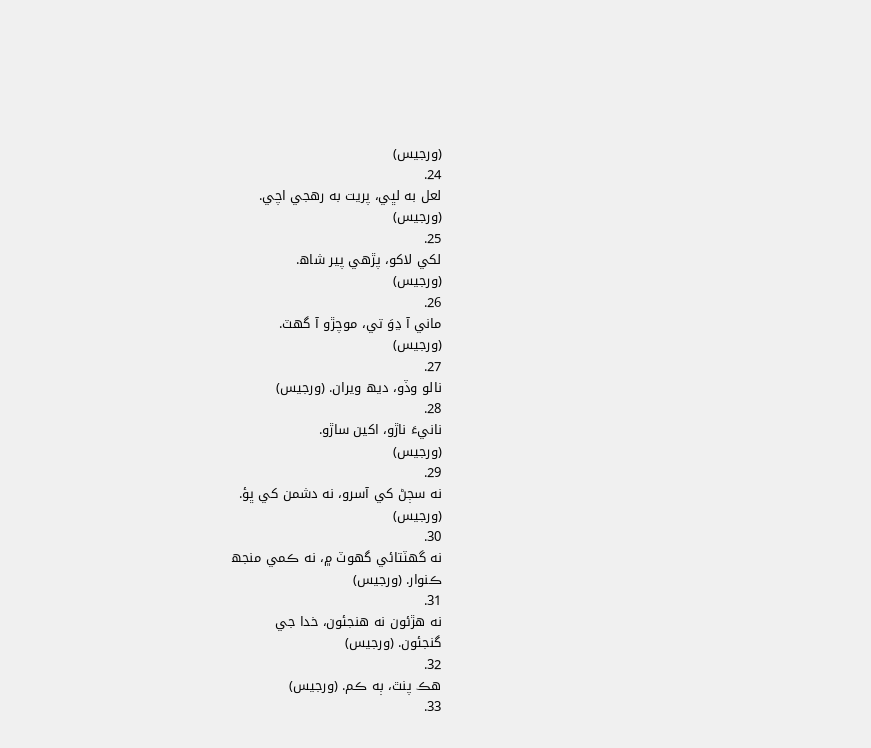(ورجيس)
24.
لعل به لڀي، پريت به رھجي اچي.
(ورجيس)
25.
لکي لاکو، پڙھي پير شاھ.
(ورجيس)
26.
ماني آ ڍوَ تي، موچڙو آ گھٽ.
(ورجيس)
27.
نالو وڏو، ديھ ويران. (ورجيس)
28.
نانيءَ ناڙو، اکين ساڙو.
(ورجيس)
29.
نه سڄڻ کي آسرو، نه دشمن کي ڀؤ.
(ورجيس)
30.
نه گھٽتائي گھوٽ ۾، نه ڪمي منجھ
ڪنوار. (ورجيس)
31.
نه ھڙئون نه ھنجئون، خدا جي
گنجئون. (ورجيس)
32.
ھڪ پنٿ، ٻه ڪم. (ورجيس)
33.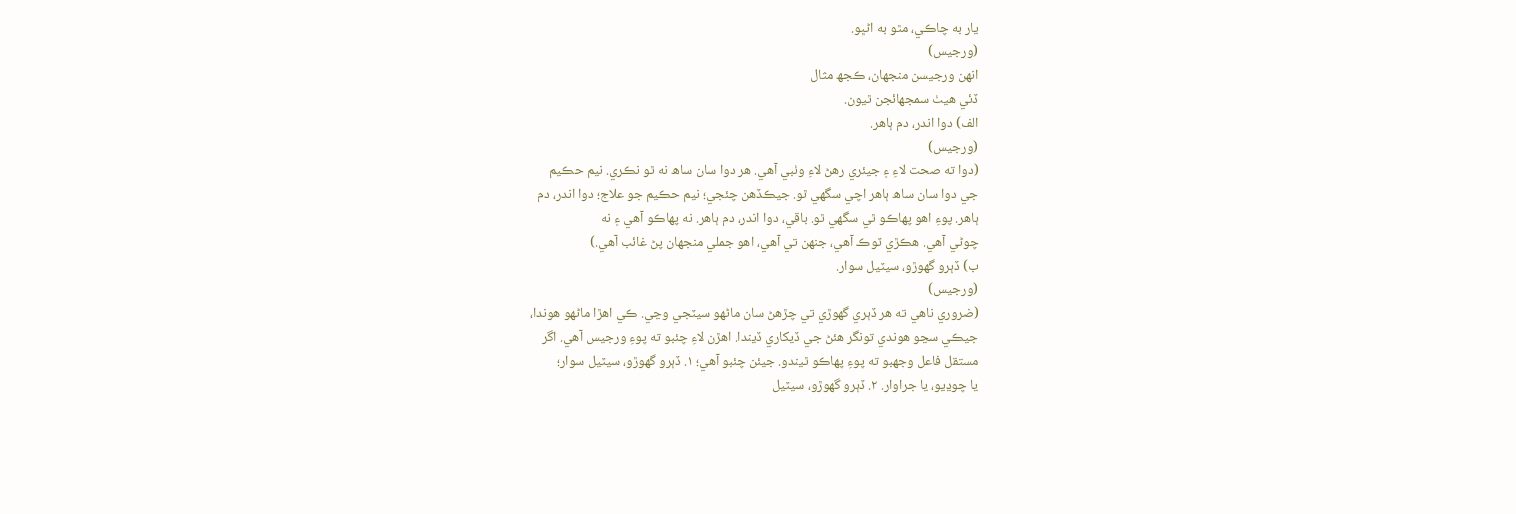يار به چاڪي، مٿو به اڻڀو.
(ورجيس)
انھن ورجيسن منجھان، ڪجھ مثال
ڏئي ھيٺ سمجھائجن ٿيون.
الف) دوا اندر، دم ٻاھر.
(ورجيس)
(دوا ته صحت لاءِ ۽ جيئري رھڻ لاءِ وٺبي آھي. ھر دوا سان ساھ نه ٿو نڪري. نيم حڪيم
جي دوا سان ساھ ٻاھر اچي سگھي ٿو. جيڪڏھن چئجي؛ نيم حڪيم جو علاج؛ دوا اندر، دم
ٻاھر. پوءِ اھو پھاڪو ٿي سگھي ٿو. باقي، دوا اندر، دم ٻاھر. نه پھاڪو آھي ۽ نه
چوڻي آھي. ھڪڙي ٽوڪ آھي، جنھن تي آھي، اھو جملي منجھان پڻ غائب آھي.)
ب) ڏٻرو گھوڙو، سيٽيل سوار.
(ورجيس)
(ضروري ناھي ته ھر ڏٻري گھوڙي تي چڙھڻ سان ماڻھو سيٽجي وڃي. ڪي اھڙا ماڻھو ھوندا،
جيڪي سڃو ھوندي تونگر ھئڻ جي ڏيکاري ڏيندا. اھڙن لاءِ چئبو ته پوءِ ورجيس آھي. اگر
مستقل فاعل وجھبو ته پوءِ پھاڪو ٿيندو. جيئن چئبو آھي؛ ۱. ڏٻرو گھوڙو، سيٽيل سوار؛
يا چوڍيو، يا جراوار. ۲. ڏٻرو گھوڙو، سيٽيل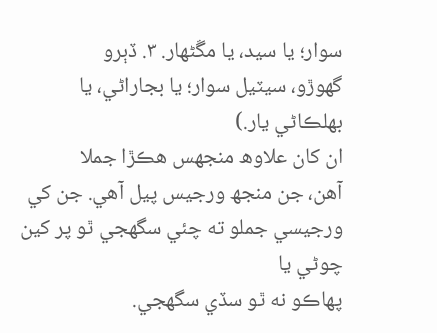سوار؛ يا سيد، يا مڱڻھار. ۳. ڏٻرو
گھوڙو، سيٽيل سوار؛ يا بجاراڻي، يا بھلڪاڻي يار.)
ان کان علاوھ منجھس ھڪڙا جملا
آھن، جن منجھ ورجيس پيل آھي. جن کي ورجيسي جملو ته چئي سگھجي ٿو پر کين چوڻي يا
پھاڪو نه ٿو سڏي سگھجي.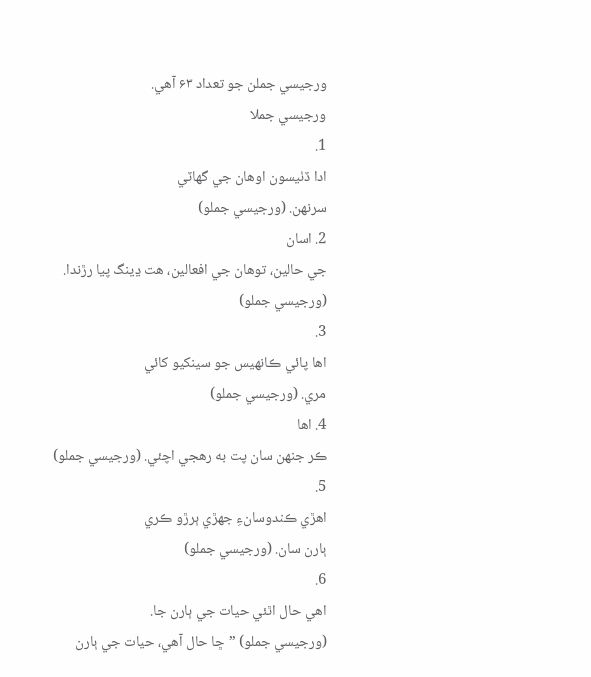ورجيسي جملن جو تعداد ۶۳ آھي.
ورجيسي جملا
1.
ادا ڏٺيسون اوھان جي گھاٽي
سرنھن. (ورجيسي جملو)
2. اسان
جي حالين، توھان جي افعالين، ھت ڍينگ پيا رڙندا. (ورجيسي جملو)
3.
اھا پائي ڪانھيس جو سينکيو کائي
مري. (ورجيسي جملو)
4. اھا
ڪر جنھن سان پت به رھجي اچئي. (ورجيسي جملو)
5.
اھڙي ڪندوسانءِ جھڙي ٻرڙو ڪري
ٻارن سان. (ورجيسي جملو)
6.
اھي حال اٿئي حيات جي ٻارن جا.
(ورجيسي جملو) ”ڇا حال آھي، حيات جي ٻارن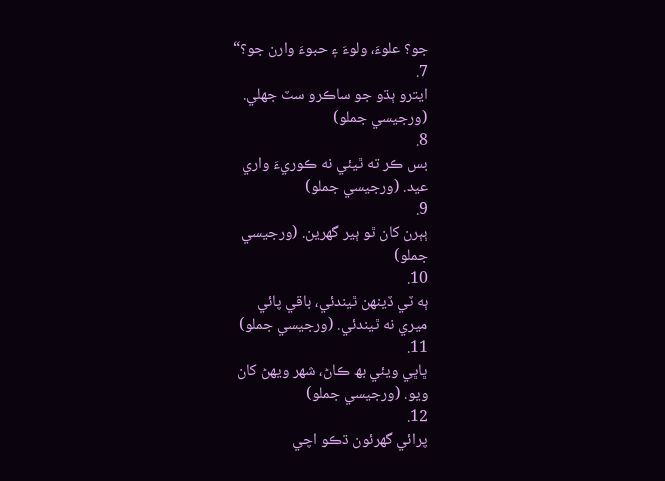جو؟ علوءَ، ولوءَ ۽ حبوءَ وارن جو؟“
7.
ايترو ٻڌو جو ساڪرو سٽ جھلي.
(ورجيسي جملو)
8.
بس ڪر ته ٿيئي نه ڪوريءَ واري
عيد. (ورجيسي جملو)
9.
ٻٻرن کان ٿو ٻير گھرين. (ورجيسي
جملو)
10.
ٻه ٽي ڏينھن ٿيندئي، باقي پائي
ميري نه ٿيندئي. (ورجيسي جملو)
11.
ڀاڀي ويئي بھ ڪاڻ، شھر ويھڻ کان
ويو. (ورجيسي جملو)
12.
پرائي گھرئون ڌڪو اچي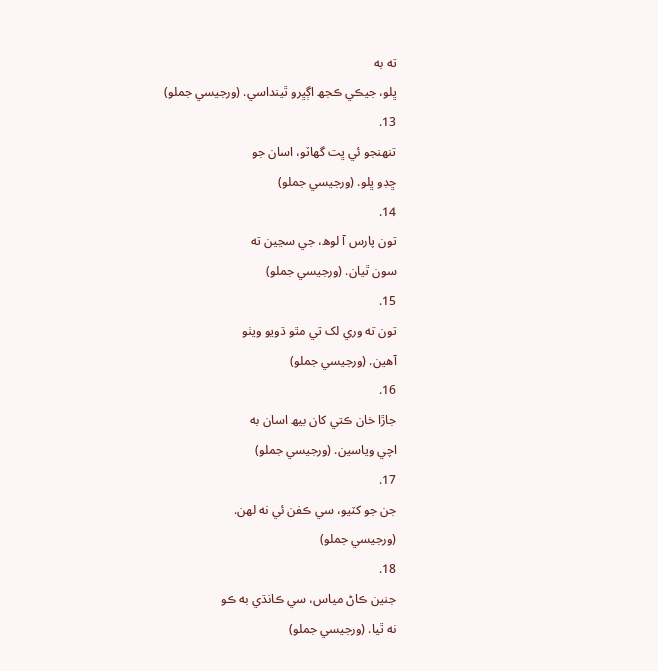ته به
ڀلو، جيڪي ڪجھ اڳڀرو ٿينداسي. (ورجيسي جملو)
13.
تنھنجو ئي ڀت گھاٽو، اسان جو
ڇڊو ڀلو. (ورجيسي جملو)
14.
تون پارس آ لوھ، جي سڃين ته
سون ٿيان. (ورجيسي جملو)
15.
تون ته وري لک تي مٿو ڌويو ويٺو
آھين. (ورجيسي جملو)
16.
جاڙا خان ڪتي کان بيھ اسان به
اچي وياسين. (ورجيسي جملو)
17.
جن جو کٽيو، سي ڪفن ئي نه لھن.
(ورجيسي جملو)
18.
جنين ڪاڻ مياس، سي ڪانڌي به ڪو
نه ٿيا. (ورجيسي جملو)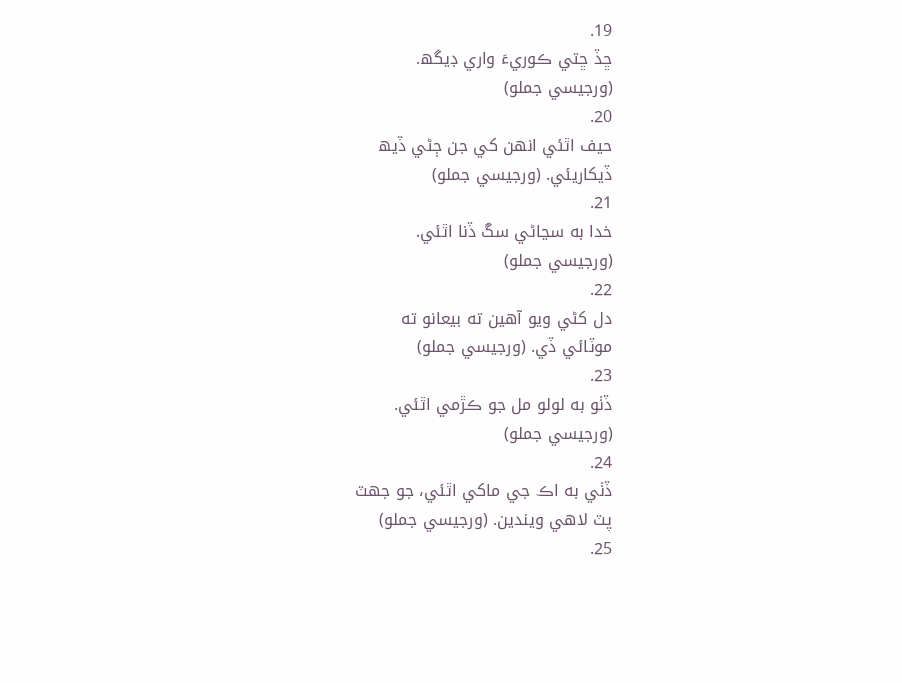19.
ڇڏ ڇتي ڪوريءَ واري ڊيگھ.
(ورجيسي جملو)
20.
حيف اٿئي انھن کي جن ڄڻي ڏيھ
ڏيکاريئي. (ورجيسي جملو)
21.
خدا به سڃاڻي سڱ ڏنا اٿئي.
(ورجيسي جملو)
22.
دل کڻي ويو آھين ته بيعانو ته
موٽائي ڏي. (ورجيسي جملو)
23.
ڏٺو به لولو مل جو ڪڙمي اٿئي.
(ورجيسي جملو)
24.
ڏٺي به اڪ جي ماکي اٿئي، جو جھٽ
پٽ لاھي ويندين. (ورجيسي جملو)
25.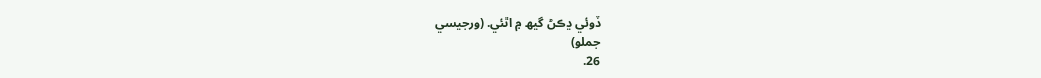ڏوئي ڍڪڻ گيھ ۾ اٿئي. (ورجيسي
جملو)
26.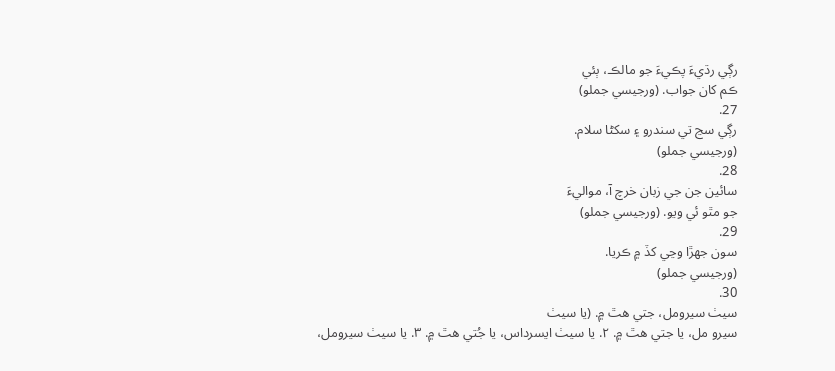رڳي رڌيءَ پڪيءَ جو مالڪ، ٻئي
ڪم کان جواب. (ورجيسي جملو)
27.
رڳي سڃ تي سندرو ۽ سکڻا سلام.
(ورجيسي جملو)
28.
سائين جن جي زبان خرچ آ، مواليءَ
جو مٿو ئي ويو. (ورجيسي جملو)
29.
سون جھڙا وڃي کڏ ۾ ڪريا.
(ورجيسي جملو)
30.
سيٺ سيرومل، جتي ھٿ ۾. (يا سيٺ
سيرو مل، يا جتي ھٿ ۾. ۲. يا سيٺ ايسرداس، يا جُتي هٿ ۾. ۳. يا سيٺ سيرومل،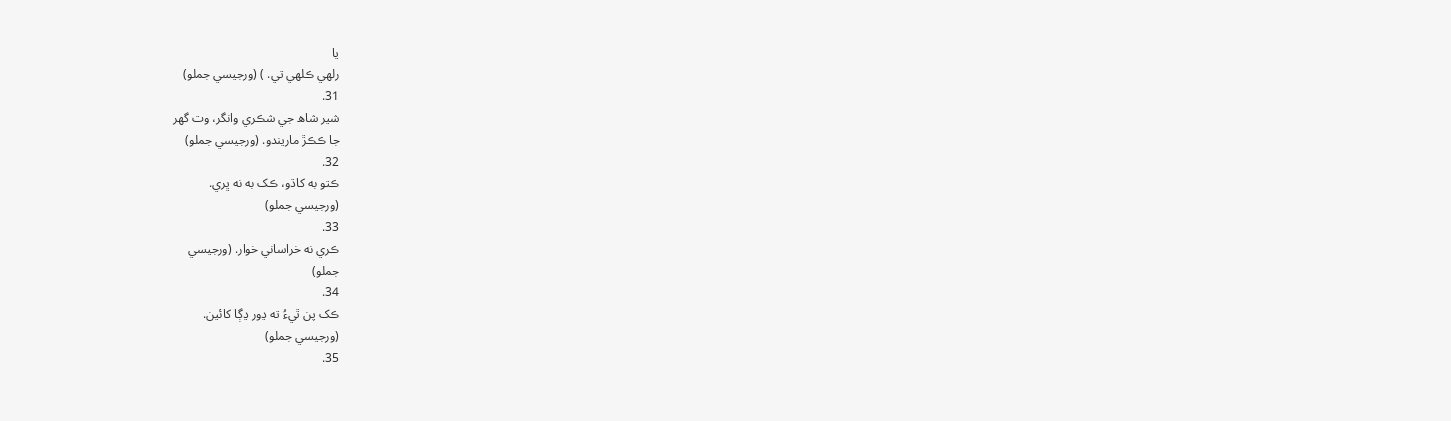يا
رلهي ڪلهي تي. ) (ورجيسي جملو)
31.
شير شاھ جي شڪري وانگر، وت گھر
جا ڪڪڙ ماريندو. (ورجيسي جملو)
32.
ڪتو به کاڌو، ڪک به نه ڀري.
(ورجيسي جملو)
33.
ڪري نه خراساني خوار. (ورجيسي
جملو)
34.
ڪک پن ٿيءُ ته ڍور ڍڳا کائين.
(ورجيسي جملو)
35.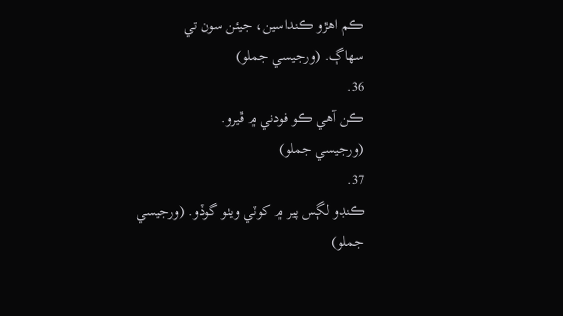ڪم اھڙو ڪنداسين، جيئن سون تي
سھاڳ. (ورجيسي جملو)
36.
ڪن آھي ڪو فودني ۾ ڦيرو.
(ورجيسي جملو)
37.
ڪنڊو لڳس پير ۾ کوٽي ويٺو گوڏو. (ورجيسي
جملو)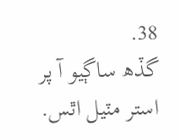38.
گڏھ ساڳيو آ پر استر مٽيل اٿس.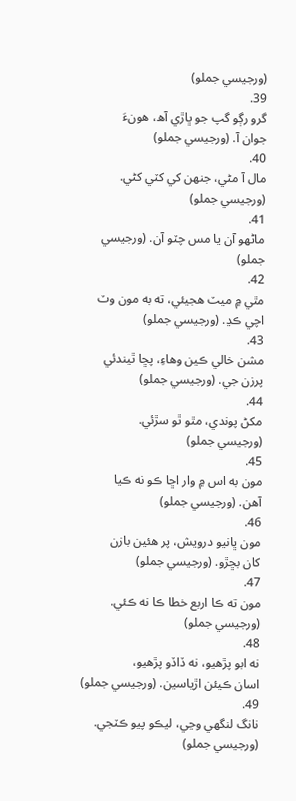(ورجيسي جملو)
39.
گرو رڳو گپ جو ڀاڙي آھ، ھونءَ
جوان آ. (ورجيسي جملو)
40.
مال آ مڻي، جنھن کي کٽي کڻي.
(ورجيسي جملو)
41.
ماڻھو آن يا مس چٽو آن. (ورجيسي
جملو)
42.
مٿي ۾ ميٽ ھجيئي، ته به مون وٽ
اچي ڪڍ. (ورجيسي جملو)
43.
مشن خالي ڪين وھاءِ، پڇا ٿيندئي
پرزن جي. (ورجيسي جملو)
44.
مکڻ پوندي، مٿو ٿو سڙئي.
(ورجيسي جملو)
45.
مون به اس ۾ وار اڇا ڪو نه ڪيا
آھن. (ورجيسي جملو)
46.
مون ڀانيو درويش، پر ھئين بازن
کان بڇڙو. (ورجيسي جملو)
47.
مون ته ڪا اربع خطا ڪا نه ڪئي.
(ورجيسي جملو)
48.
نه ابو پڙھيو، نه ڏاڏو پڙھيو،
اسان ڪيئن اڙياسين. (ورجيسي جملو)
49.
نانگ لنگھي وڃي، ليڪو پيو ڪٽجي.
(ورجيسي جملو)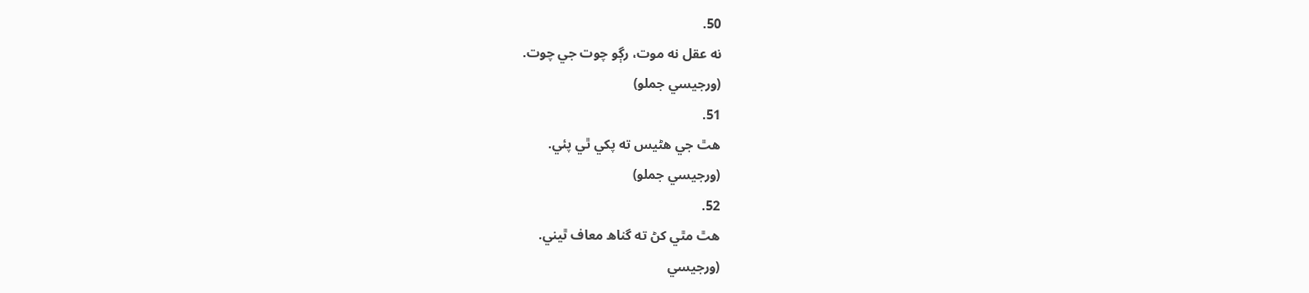50.
نه عقل نه موت، رڳو چوت جي چوت.
(ورجيسي جملو)
51.
ھٿ جي ھڻيس ته پکي ٿي پئي.
(ورجيسي جملو)
52.
ھٿ مٿي کڻ ته گناھ معاف ٿيني.
(ورجيسي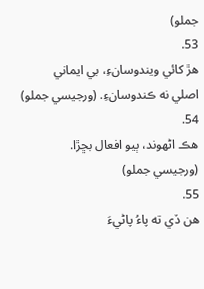جملو)
53.
ھڙ کائي ويندوسانءِ، بي ايماني
اصلي نه ڪندوسانءِ. (ورجيسي جملو)
54.
ھڪ اڻھوند، ٻيو افعال بڇڙا.
(ورجيسي جملو)
55.
ھن ڏي ته پاءُ پاڻيءَ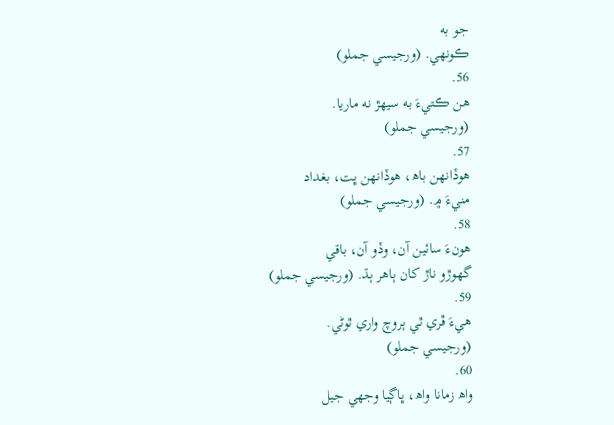جو به
ڪونھي. (ورجيسي جملو)
56.
ھن ڪتيءَ به سيھڙ نه ماريا.
(ورجيسي جملو)
57.
ھوڏانھن باھ، ھوڏانھن ڀت، بغداد
منيءَ ۾. (ورجيسي جملو)
58.
ھونءَ سائين آن، وڏو آن، باقي
گھوڙو ناڙ کان ٻاھر ٻڌ. (ورجيسي جملو)
59.
ھيءَ ڦري ٿي ٻروچ واري ٿوڻي.
(ورجيسي جملو)
60.
واھ زمانا واھ، ڀاڳيا وجھي جيل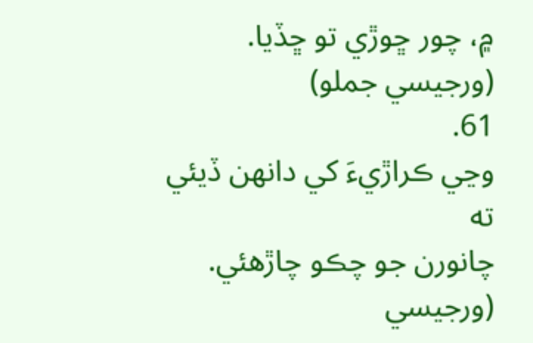۾، چور ڇوڙي تو ڇڏيا. (ورجيسي جملو)
61.
وڃي ڪراڙيءَ کي دانھن ڏيئي ته
چانورن جو چڪو چاڙھئي. (ورجيسي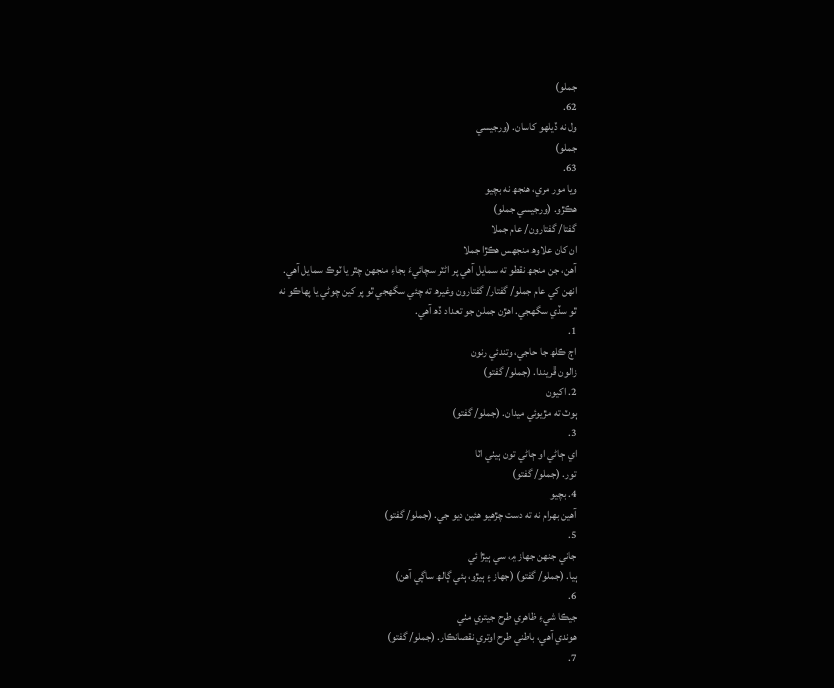جملو)
62.
ول نه ڏيلھو کاسان. (ورجيسي
جملو)
63.
ويا مور مري، ھنجھ نه بچيو
ھڪڙو. (ورجيسي جملو)
گفتا/ گفتارون/ عام جملا
ان کان علاوھ منجھس ھڪڙا جملا
آھن، جن منجھ نقطو ته سمايل آھي پر اڻٽر سچائيءَ بجاءِ منجھن چٿر يا ٽوڪ سمايل آھي.
انھن کي عام جملو/ گفتار/ گفتارون وغيرھ ته چئي سگھجي ٿو پر کين چوڻي يا پھاڪو نه
ٿو سڏي سگھجي. اھڙن جملن جو تعداد ڏھ آھي.
1.
اڄ ڪلھ جا حاجي، وتندئي رنون
زالون ڦريندا. (جملو/ گفتو)
2. اکيون
ٻوٽ ته مڙيوئي ميدان. (جملو/ گفتو)
3.
اي ڄاڻي او ڄاڻي تون ٻيٺي اٽا
تور. (جملو/ گفتو)
4. بچيو
آھين بھرام نه ته دست چڙھيو ھئين ديو جي. (جملو/ گفتو)
5.
جاني جنھن جھاز ۾، سي ٻيڙا ئي
ٻيا. (جملو/ گفتو) (جھاز ۽ ٻيڙو، ٻئي ڳالھ ساڳي آھن)
6.
جيڪا شيءِ ظاھري طرح جيتري مٺي
ھوندي آھي، باطني طرح اوتري نقصانڪار. (جملو/ گفتو)
7.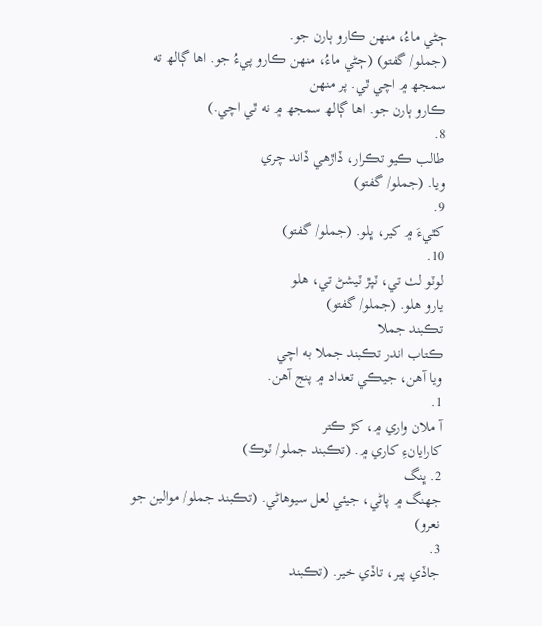ڄڻي ماءُ، منھن ڪارو ٻارن جو.
(جملو/ گفتو) (ڄڻي ماءُ، منھن ڪارو پيءُ جو. اھا ڳالھ ته سمجھ ۾ اچي ٿي. پر منھن
ڪارو ٻارن جو. اھا ڳالھ سمجھ ۾ نه ٿي اچي.)
8.
طالب ڪيو تڪرار، ڏاڙھي ڏاند چري
ويا. (جملو/ گفتو)
9.
کٿيءَ ۾ کير، ڀلو. (جملو/ گفتو)
10.
لوٽو لٺ تي، ٽپڙ ٽيشڻ تي، ھلو
يارو ھلو. (جملو/ گفتو)
تڪبند جملا
ڪتاب اندر تڪبند جملا به اچي
ويا آھن، جيڪي تعداد ۾ پنج آھن.
1.
آ ملان واري ۾، کڙ ڪتر
کارايانءِ کاري ۾. (تڪبند جملو/ ٽوڪ)
2. ڀنگ
جھنگ ۾ پاڻي، جيئي لعل سيوھاڻي. (تڪبند جملو/ موالين جو نعرو)
3.
جاڏي پير، تاڏي خير. (تڪبند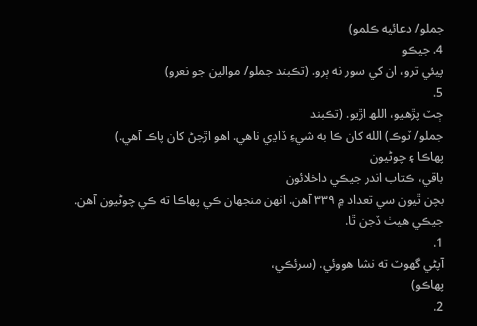جملو/ دعائيه ڪلمو)
4. جيڪو
پيئي ترو، ان کي سور نه ٻرو. (تڪبند جملو/ موالين جو نعرو)
5.
ڄٽ پڙھيو، اللھ اڙيو. (تڪبند
جملو/ ٽوڪ) الله کان ڪا به شيءِ ڏاڍي ناھي. اھو اڙجڻ کان پاڪ آھي.)
پھاڪا ۽ چوڻيون
باقي، ڪتاب اندر جيڪي داخلائون
بچن ٿيون سي تعداد ۾ ۳۳۹ آھن. انھن منجھان ڪي پھاڪا ته ڪي چوڻيون آھن. جيڪي ھيٺ ڏجن ٿا.
1.
آپڻي گھوٽ ته نشا ھووئي. (سرئڪي،
پھاڪو)
2.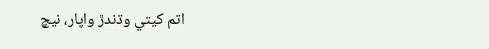اتم کيتي وڌندڙ واپار، نيچ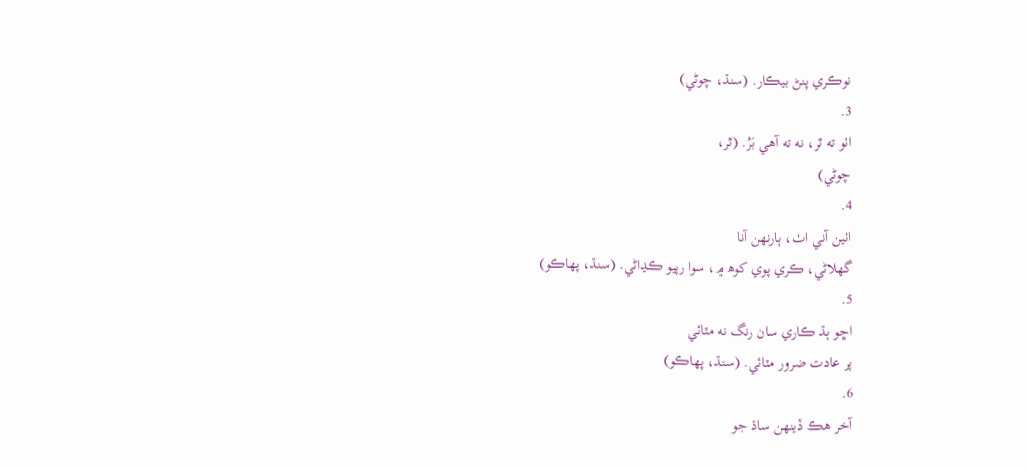نوڪري پنڻ بيڪار. (سنڌ، چوڻي)
3.
اٺو ته ٿر، نه ته آھي بَرُ. (ٿر،
چوڻي)
4.
اٺين آني اٺ، ٻارنھن آنا
گھلاڻي، ڪري پوي کوھ ۾، سوا رپيو ڪڍاڻي. (سنڌ، پھاڪو)
5.
اڇو ٻڌ ڪاري سان رنگ نه مٽائي
پر عادت ضرور مٽائي. (سنڌ، پھاڪو)
6.
آخر ھڪ ڏينھن ساڌ جو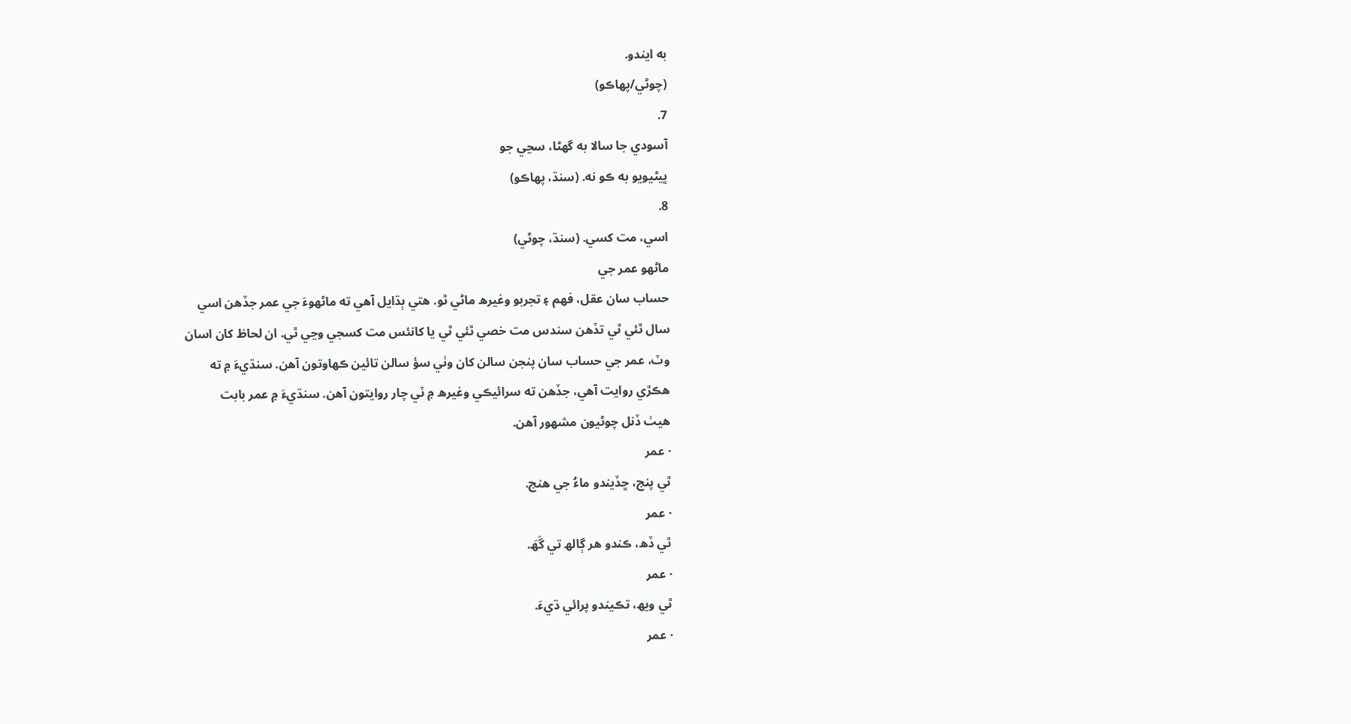به ايندو.
(چوڻي/پھاڪو)
7.
آسودي جا سالا به گھڻا، سڃي جو
ڀيڻيويو به ڪو نه. (سنڌ، پھاڪو)
8.
اسي، مت کسي. (سنڌ، چوڻي)
ماڻھو عمر جي
حساب سان عقل، فھم ۽ تجربو وغيرھ ماڻي ٿو. ھتي ٻڌايل آھي ته ماڻھوءَ جي عمر جڏھن اسي
سال ٿئي ٿي تڏھن سندس مت خصي ٿئي ٿي يا کانئس مت کسجي وڃي ٿي. ان لحاظ کان اسان
وٽ، عمر جي حساب سان پنجن سالن کان وٺي سؤ سالن تائين ڪھاوتون آھن. سنڌيءَ ۾ ته
ھڪڙي روايت آھي، جڏھن ته سرائيڪي وغيرھ ۾ ٽي چار روايتون آھن. سنڌيءَ ۾ عمر بابت
ھيٺ ڏنل چوڻيون مشھور آھن.
· عمر
ٿي پنج، ڇڏيندو ماءُ جي ھنج.
· عمر
ٿي ڏھ، ڪندو ھر ڳالھ تي گَھَ.
· عمر
ٿي ويھ، تڪيندو پرائي ڌيءَ.
· عمر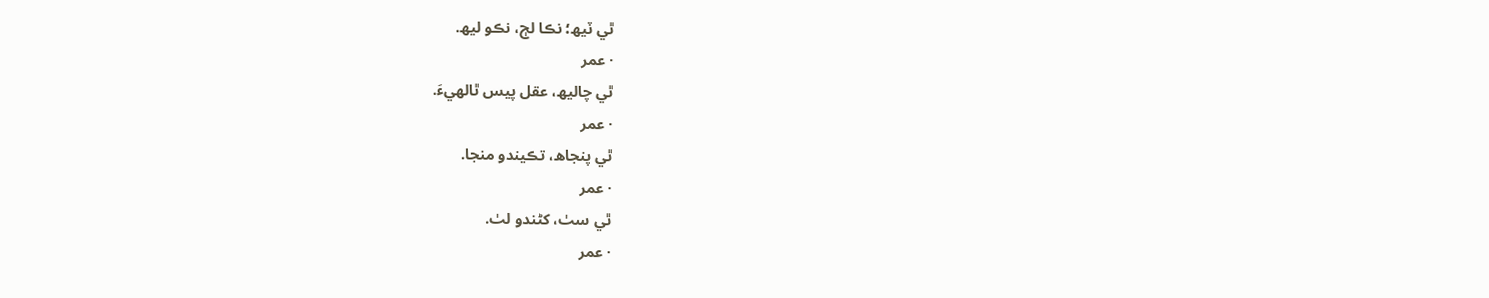ٿي ٽيھ؛ نڪا لڄ، نڪو ليھ.
· عمر
ٿي چاليھ، عقل پيس ٿالھيءَ.
· عمر
ٿي پنجاھ، تڪيندو منجا.
· عمر
ٿي سٺ، کڻندو لٺ.
· عمر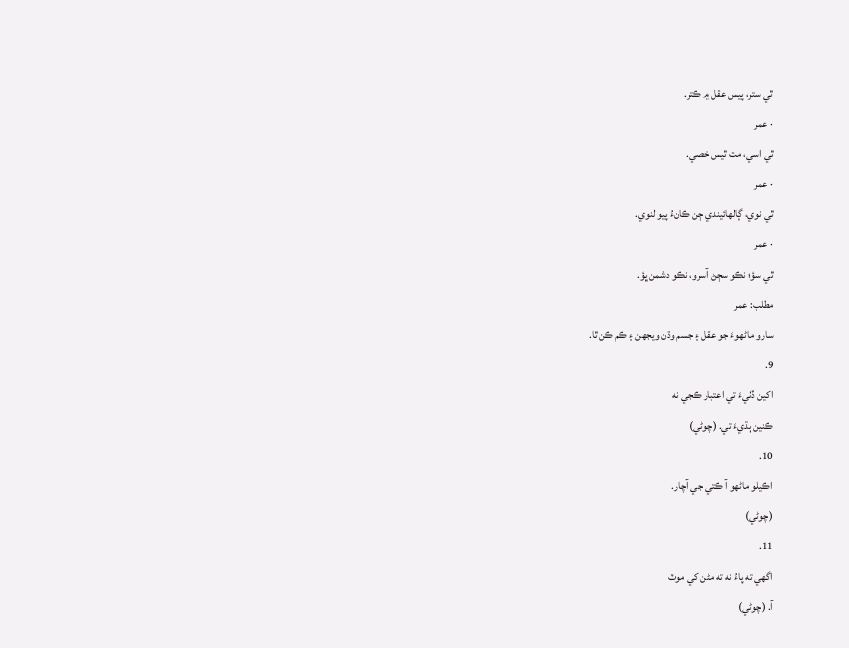ٿي ستر، پيس عقل ۾ ڪتر.
· عمر
ٿي اسي، مت ٿيس خصي.
· عمر
ٿي نوي، ڳالھائيندي ڄن ڪانءُ پيو لنوي.
· عمر
ٿي سؤ؛ نڪو سڄڻ آسرو، نڪو دشمن ڀؤ.
مطلب: عمر
سارو ماڻھوءَ جو عقل ۽ جسم وڌن ويجھن ۽ ڪم ڪن ٿا.
9.
اکين ڏٺيءَ تي اعتبار ڪجي نه
ڪنين ٻڌيءَ تي. (چوڻي)
10.
اڪيلو ماڻھو آ ڪتي جي آچار.
(چوڻي)
11.
اگھي ته پاءُ نه ته مڻن کي موٽ
آ. (چوڻي)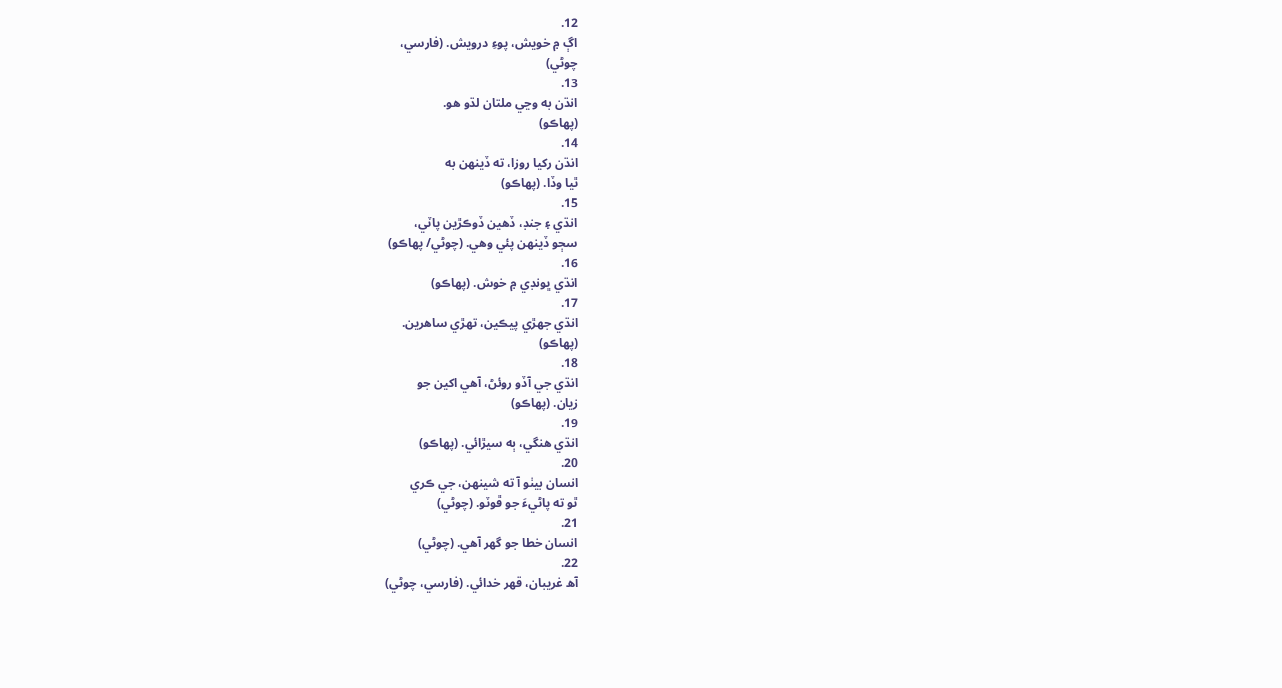12.
اڳ ۾ خويش، پوءِ درويش. (فارسي،
چوڻي)
13.
انڌن به وڃي ملتان لڌو ھو.
(پھاڪو)
14.
انڌن رکيا روزا، ته ڏينھن به
ٿيا وڏا. (پھاڪو)
15.
انڌي ۽ جنڊ، ڏھين ڏوڪڙين پاٽي،
سڄو ڏينھن پئي وھي. (چوڻي/ پھاڪو)
16.
انڌي ڀونڊي ۾ خوش. (پھاڪو)
17.
انڌي جھڙي پيڪين، تھڙي ساھرين.
(پھاڪو)
18.
انڌي جي آڏو روئڻ، آھي اکين جو
زيان. (پھاڪو)
19.
انڌي ھنگي، ٻه سيڙائي. (پھاڪو)
20.
انسان بيٺو آ ته شينھن، جي ڪري
ٿو ته پاڻيءَ جو ڦوٽو. (چوڻي)
21.
انسان خطا جو گھر آھي. (چوڻي)
22.
آھ غريبان، قھر خدائي. (فارسي، چوڻي)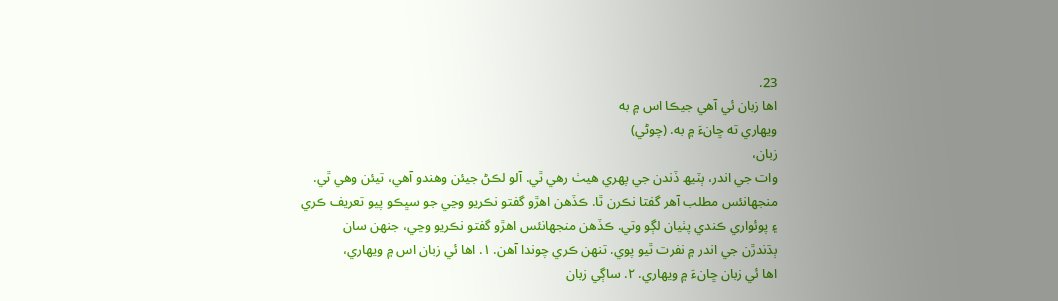23.
اھا زبان ئي آھي جيڪا اس ۾ به
ويھاري ته ڇانءَ ۾ به. (چوڻي)
زبان،
وات جي اندر، ٻٽيھ ڏندن جي پھري ھيٺ رھي ٿي. آلو لڪڻ جيئن وھندو آھي، تيئن وھي ٿي.
منجھانئس مطلب آھر گفتا نڪرن ٿا. ڪڏھن اھڙو گفتو نڪريو وڃي جو سڀڪو پيو تعريف ڪري
۽ پوئواري ڪندي پٺيان لڳو وتي. ڪڏھن منجھانئس اھڙو گفتو نڪريو وڃي، جنھن سان
ٻڌندڙن جي اندر ۾ نفرت ٿيو پوي. تنھن ڪري چوندا آھن. ۱. اھا ئي زبان اس ۾ ويھاري،
اھا ئي زبان ڇانءَ ۾ ويھاري. ۲. ساڳي زبان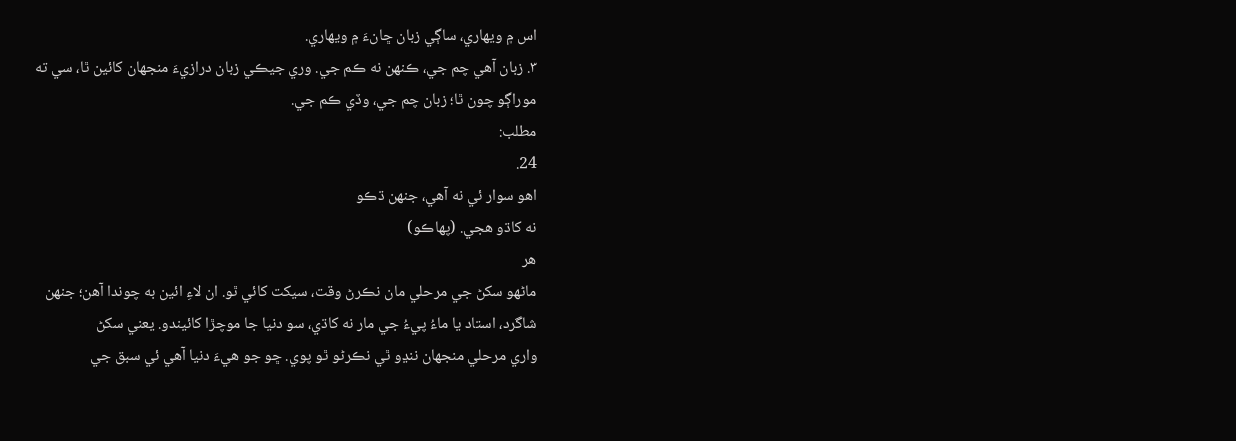اس ۾ ويھاري، ساڳي زبان ڇانءَ ۾ ويھاري.
۳. زبان آھي چم جي، ڪنھن نه ڪم جي. وري جيڪي زبان درازيءَ منجھان کائين ٿا، سي ته
موراڳو چون ٿا؛ زبان چم جي، وڏي ڪم جي.
مطلب:
24.
اھو سوار ئي نه آھي، جنھن ڌڪو
نه کاڌو ھجي. (پھاڪو)
ھر
ماڻھو سکڻ جي مرحلي مان نڪرڻ وقت، سيکت کائي ٿو. ان لاءِ ائين به چوندا آھن؛ جنھن
شاگرد، استاد يا ماءُ پيءُ جي مار نه کاڌي، سو دنيا جا موچڙا کائيندو. يعني سکڻ
واري مرحلي منجھان ننڍو ٿي نڪرڻو ٿو پوي. ڇو جو ھيءَ دنيا آھي ئي سبق جي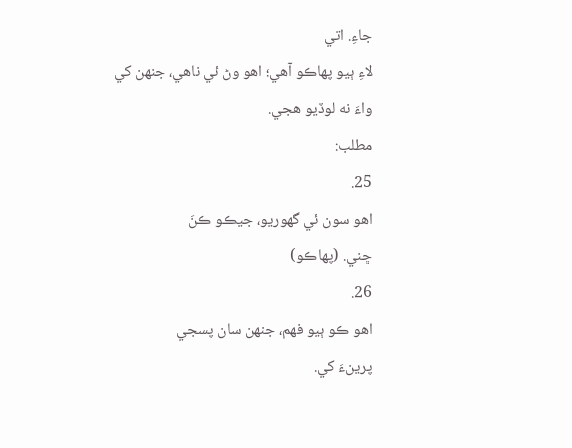جاءِ. اتي
لاءِ ٻيو پھاڪو آھي؛ اھو وڻ ئي ناھي، جنھن کي واءَ نه لوڏيو ھجي.
مطلب:
25.
اهو سون ئي گهوريو، جيڪو ڪنَ
ڇني. (پھاڪو)
26.
اھو ڪو ٻيو فھم، جنھن سان پسجي
پرينءَ کي.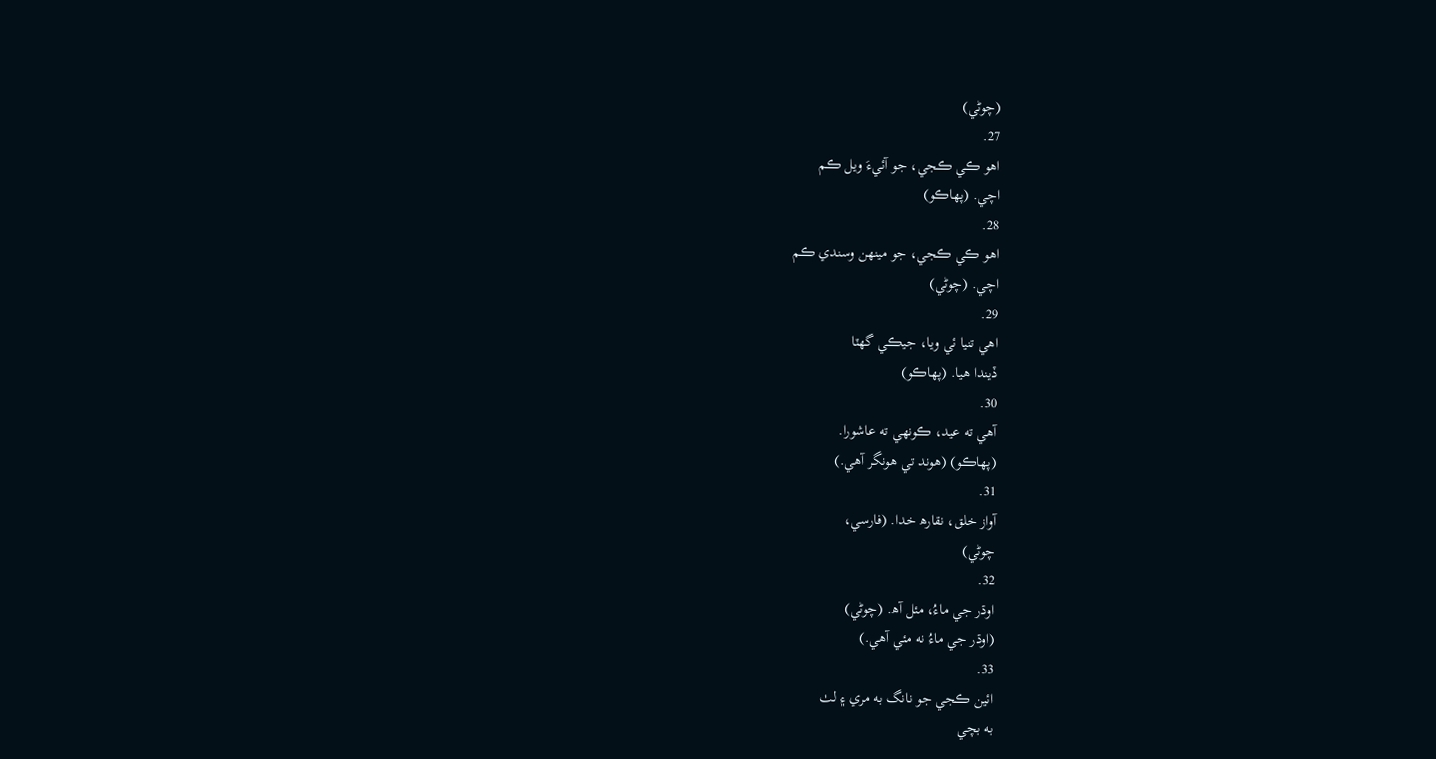(چوڻي)
27.
اھو ڪي ڪجي، جو آئيءَ ويل ڪم
اچي. (پھاڪو)
28.
اھو ڪي ڪجي، جو مينھن وسندي ڪم
اچي. (چوڻي)
29.
اھي تنيا ئي ويا، جيڪي گھٽا
ڏيندا ھيا. (پھاڪو)
30.
آھي ته عيد، ڪونھي ته عاشورا.
(پھاڪو) (ھوند تي ھونگر آھي.)
31.
آواز خلق، نقارھ خدا. (فارسي،
چوڻي)
32.
اوڌر جي ماءُ، مئل آھ. (چوڻي)
(اوڌر جي ماءُ نه مئي آھي.)
33.
ائين ڪجي جو نانگ به مري ۽ لٺ
به بچي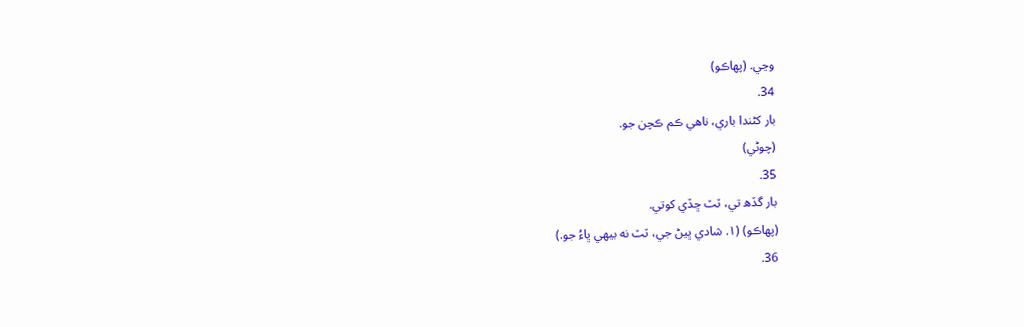وڃي. (پھاڪو)
34.
بار کڻندا باري، ناھي ڪم ڪچن جو.
(چوڻي)
35.
بار گڏھ تي، ٽٽ ڇڏي کوتي.
(پھاڪو) (۱. شادي ڀيڻ جي، ٽٽ نه بيھي ڀاءُ جو.)
36.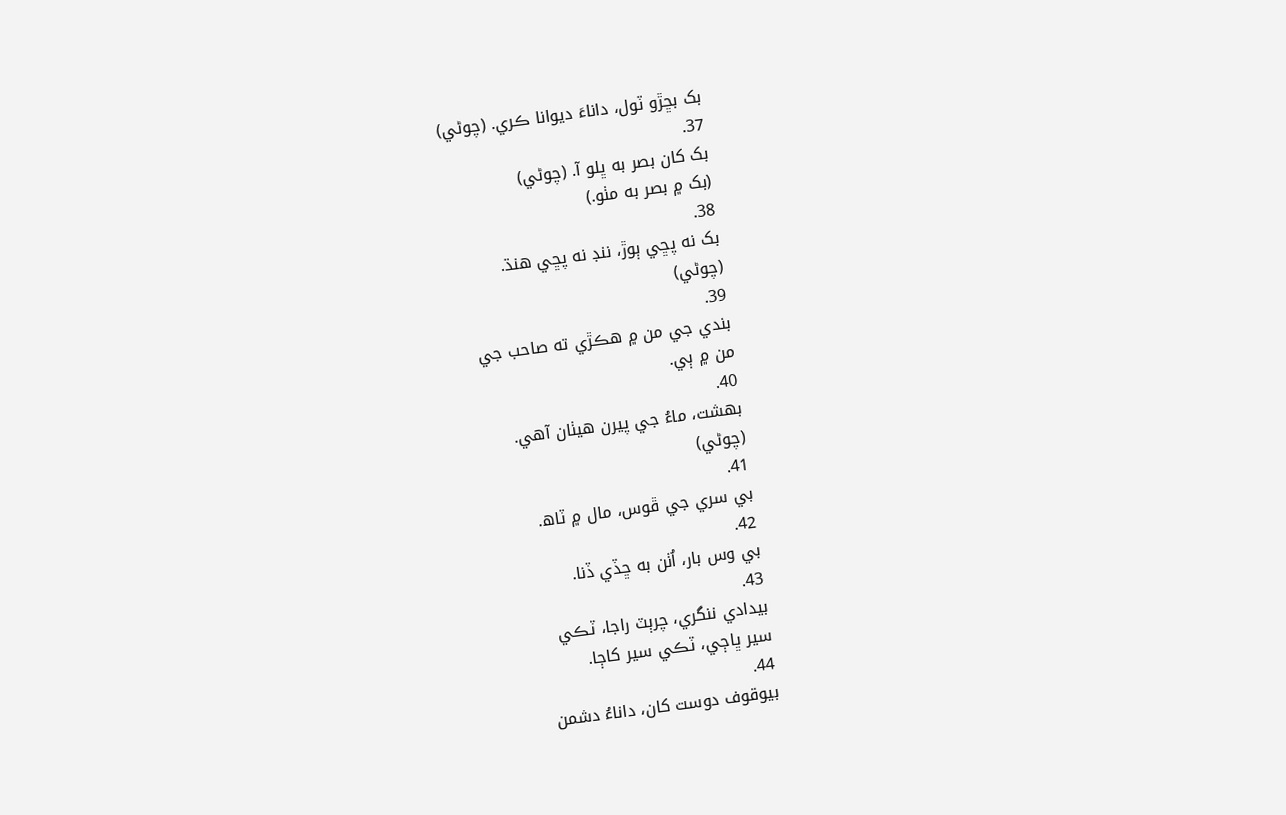بک بڇڙو ٽول، داناءَ ديوانا ڪري. (چوڻي)
37.
بک کان بصر به ڀلو آ. (چوڻي)
(بک ۾ بصر به مٺو.)
38.
بک نه پڇي ٻوڙ، ننڊ نه پڇي ھنڌ.
(چوڻي)
39.
بندي جي من ۾ ھڪڙي ته صاحب جي
من ۾ ٻي.
40.
بھشت، ماءُ جي پيرن ھيٺان آھي.
(چوڻي)
41.
بي سري جي ڦوس، مال ۾ ٽاھ.
42.
بي وس بار، اُٺن به ڇڏي ڏنا.
43.
بيدادي ننگري، چرٻٽ راجا، ٽڪي
سير ڀاڄي، ٽڪي سير کاڄا.
44.
بيوقوف دوست کان، داناءُ دشمن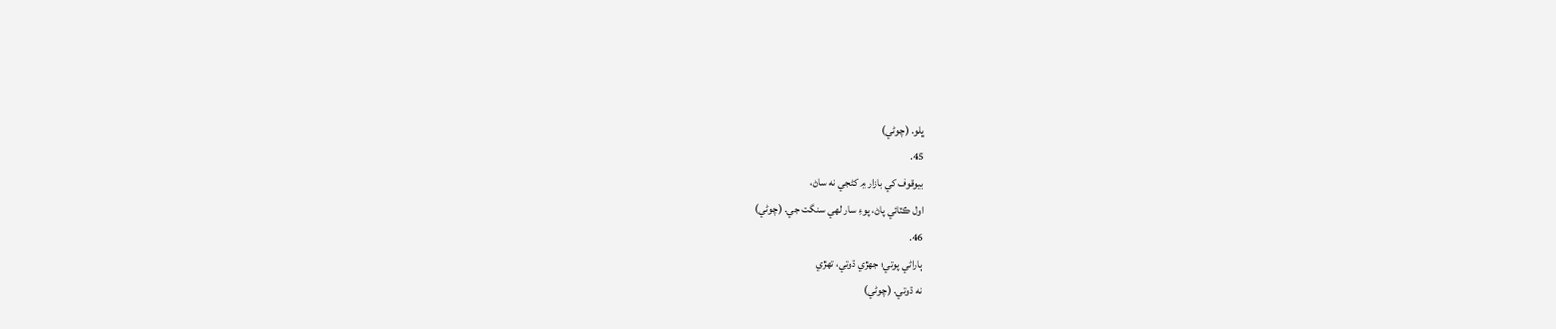ڀلو. (چوڻي)
45.
بيوقوف کي بازار ۾ کڻجي نه ساڻ،
اول ڪٽائي پاڻ، پوءِ سار لھي سنگت جي. (چوڻي)
46.
ٻاراڻي پوتي؛ جھڙي ڌوتي، تھڙي
نه ڌوتي. (چوڻي)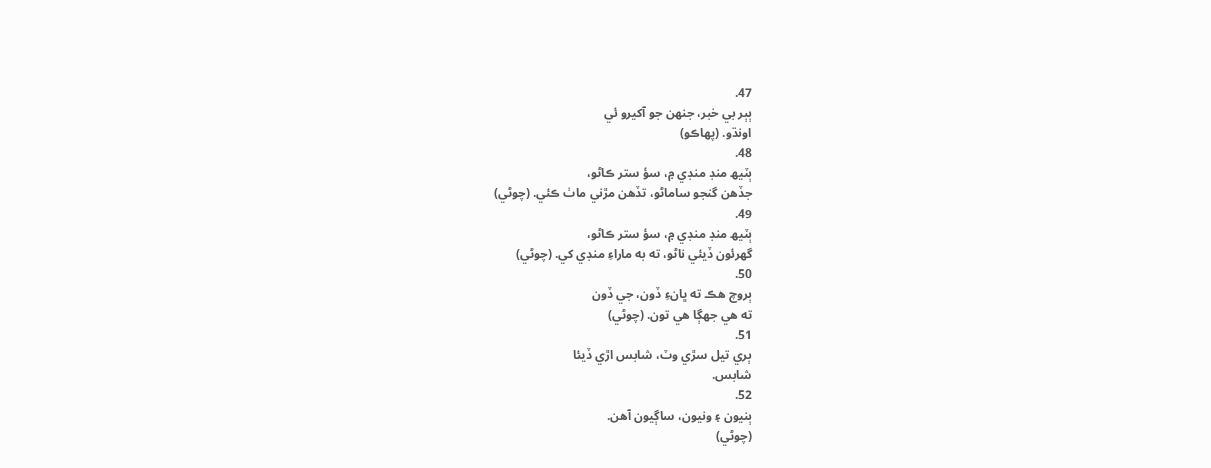47.
ٻٻر بي خبر، جنھن جو آکيرو ئي
اونڌو. (پھاڪو)
48.
ٻٽيھ منڊ منڊي ۾، سؤ ستر ڪاڻو،
جڏھن گنجو ساماڻو، تڏھن مڙني ماٺ ڪئي. (چوڻي)
49.
ٻٽيھ منڊ منڊي ۾، سؤ ستر ڪاڻو،
گھرئون ڏيئي ناڻو، ته به ماراءِ منڊي کي. (چوڻي)
50.
ٻروچ ھڪ ته ڀانءِ ڏون، جي ڏون
ته ھي جھڳا ھي تون. (چوڻي)
51.
ٻري تيل سڙي وٽ، شابس اڙي ڏيئا
شابس.
52.
ٻنيون ۽ ونيون، ساڳيون آھن.
(چوڻي)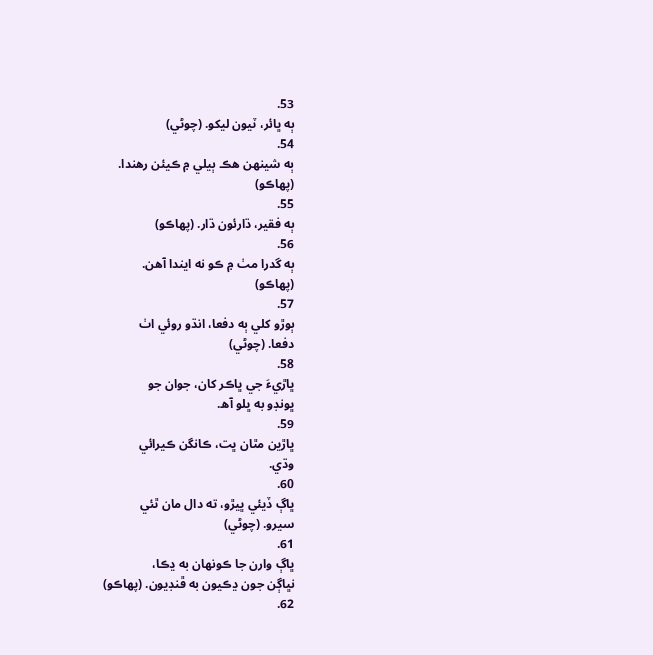53.
ٻه ڀائر، ٽيون ليکو. (چوڻي)
54.
ٻه شينھن ھڪ ٻيلي ۾ ڪيئن رھندا.
(پھاڪو)
55.
ٻه فقير، ڌارئون ڌار. (پھاڪو)
56.
ٻه گدرا مٺ ۾ ڪو نه ايندا آھن.
(پھاڪو)
57.
ٻوڙو کلي ٻه دفعا، انڌو روئي اٺ
دفعا. (چوڻي)
58.
ڀاڙيءَ جي ڀاڪر کان، جوان جو
ڀونڊو به ڀلو آھ.
59.
ڀاڙين مٿان ڀت، ڪانگن ڪيرائي
وڌي.
60.
ڀاڳ ڏيئي ڀيڙو، ته دال مان ٿئي
سيرو. (چوڻي)
61.
ڀاڳ وارن جا ڪونھان به ڍڪا،
نڀاڳن جون ڍڪيون به ڦنڊيون. (پھاڪو)
62.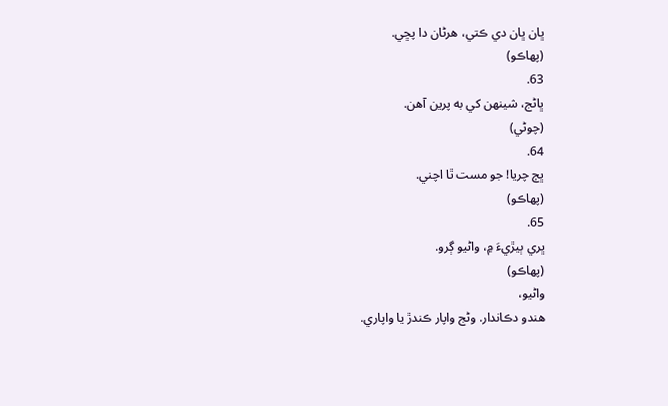ڀان ڀان دي ڪتي، ھرڻان دا پڇي.
(پھاڪو)
63.
ڀاڻج، شينھن کي به پرين آھن.
(چوڻي)
64.
ڀڄ چريا! جو مست ٿا اچني.
(پھاڪو)
65.
ڀري ٻيڙيءَ ۾، واڻيو ڳرو.
(پھاڪو)
واڻيو،
ھندو دڪاندار. وڻج واپار ڪندڙ يا واپاري.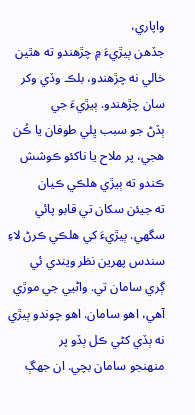واپاري،
جڏھن ٻيڙيءَ ۾ چڙھندو ته ھٿين خالي نه چڙھندو، بلڪ وڏي وکر سان چڙھندو. ٻيڙيءَ جي
ٻڏڻ جو سبب ڀلي طوفان يا ڪُن ھجي، پر ملاح يا ناکئو ڪوشش ڪندو ته ٻيڙي ھلڪي ڪيان
ته جيئن سکان تي قابو پائي سگھي. ٻيڙيءَ کي ھلڪي ڪرڻ لاءِ سندس پھرين نظر ويندي ئي
ڳري سامان تي. واڻيي جي موڙي آھي، اھو سامان. اھو چوندو ٻيڙي نه ٻڏي کڻي ڪل ٻڏو پر
منھنجو سامان بچي. ان جھڳ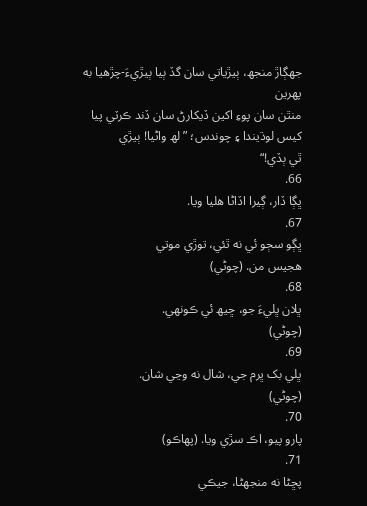جھڳاڙ منجھ، ٻيڙياتي سان گڏ ٻيا ٻيڙيءَ-چڙھيا به پھرين
منٿن سان پوءِ اکين ڏيکارڻ سان ڏند ڪرٽي پيا کيس لوڌيندا ۽ چوندس؛ ”لھ واڻيا! ٻيڙي
ٿي ٻڏي!“
66.
ڀڳا ڏار، ڳيرا اڏاڻا ھليا ويا.
67.
ڀڳو سڄو ئي نه ٿئي، توڙي موتي
ھجيس من. (چوڻي)
68.
ڀلان ڀليءَ جو، ڇيھ ئي ڪونھي.
(چوڻي)
69.
ڀلي بک ڀرم جي، شال نه وڃي شان.
(چوڻي)
70.
پارو پيو، اڪ سڙي ويا. (پھاڪو)
71.
پڇڻا نه منجھڻا، جيڪي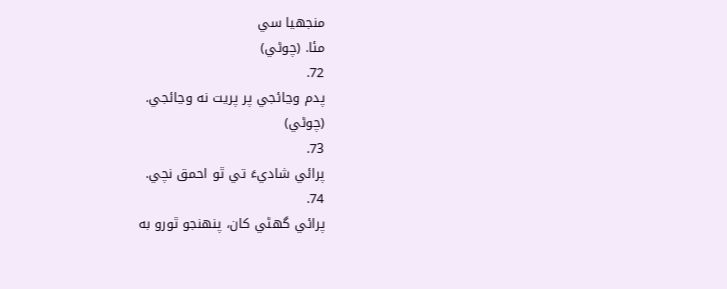منجھيا سي
مئا. (چوڻي)
72.
پدم وڃائجي پر پريت نه وڃائجي.
(چوڻي)
73.
پرائي شاديءَ تي ٿو احمق نچي.
74.
پرائي گھڻي کان، پنھنجو ٿورو به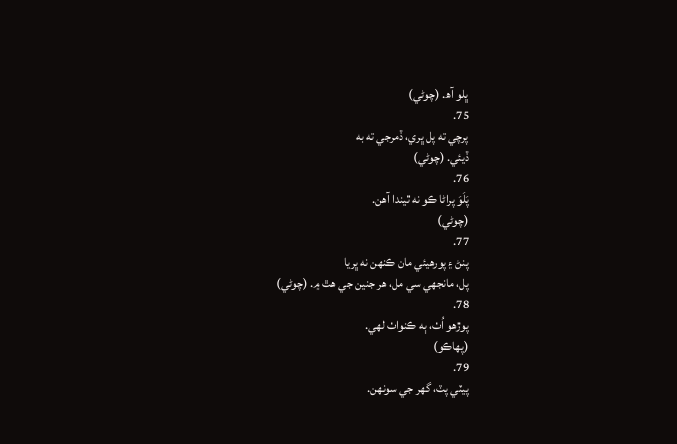ڀلو آھ. (چوڻي)
75.
پرچي ته پل ڀري، ڏمرجي ته به
ڏيئي. (چوڻي)
76.
پَلَوَ پراڻا ڪو نه ٿيندا آھن.
(چوڻي)
77.
پنڻ ۽ پورھيئي مان ڪنھن نه ڀريا
پل، مانجھي سي مل، ھر جنين جي ھٿ ۾. (چوڻي)
78.
پوڙھو اُٺ، ٻه ڪنواٺ لھي.
(پھاڪو)
79.
پيٽي پٽ، گھر جي سونھن.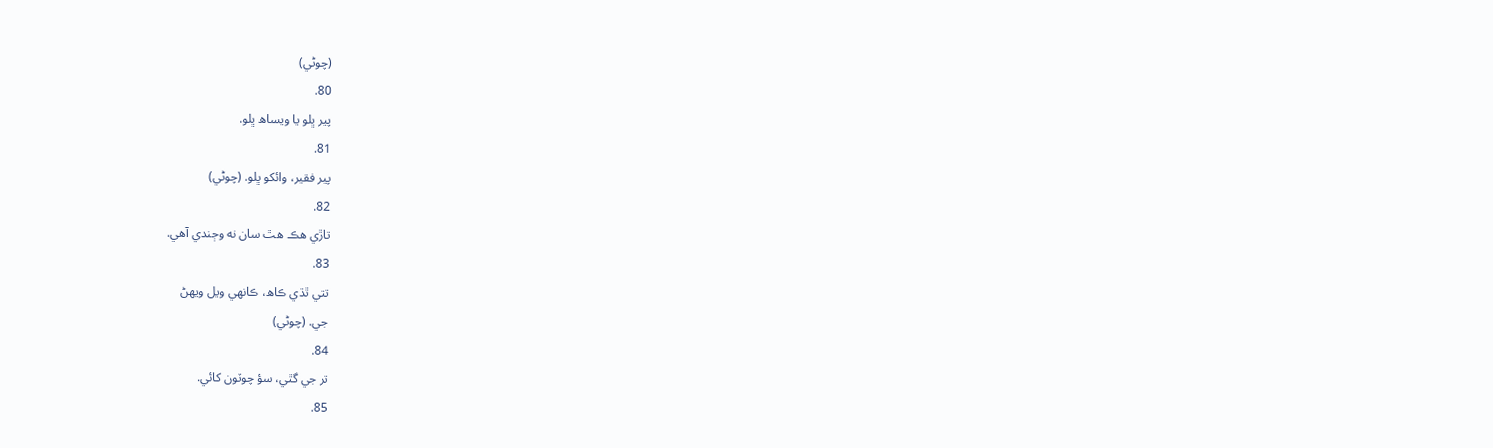(چوڻي)
80.
پير ڀلو يا ويساھ ڀلو.
81.
پير فقير، وائکو ڀلو. (چوڻي)
82.
تاڙي ھڪ ھٿ سان نه وڄندي آھي.
83.
تتي ٿڌي ڪاھ، ڪانھي ويل ويھڻ
جي. (چوڻي)
84.
تر جي گٿي، سؤ چوٽون کائي.
85.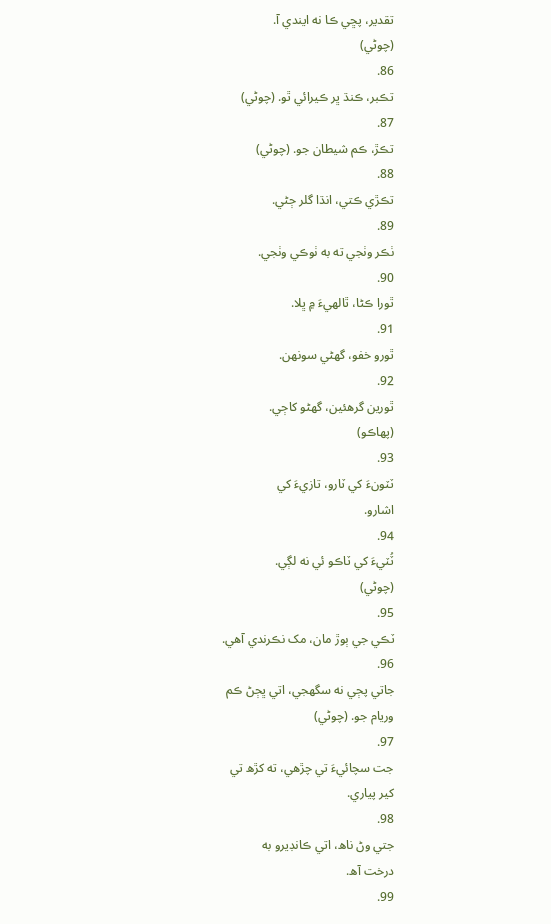تقدير، پڇي ڪا نه ايندي آ.
(چوڻي)
86.
تڪبر، ڪنڌ ڀر ڪيرائي ٿو. (چوڻي)
87.
تڪڙ، ڪم شيطان جو. (چوڻي)
88.
تڪڙي ڪتي، انڌا گلر ڄڻي.
89.
ٺڪر وٺجي ته به ٺوڪي وٺجي.
90.
ٿورا ڪڻا، ٿالھيءَ ۾ ڀلا.
91.
ٿورو خفو، گھڻي سونھن.
92.
ٿورين گرھئين، گھڻو کاڄي.
(پھاڪو)
93.
ٽٽونءَ کي ٽارو، تازيءَ کي
اشارو.
94.
ٽُٽيءَ کي ٽاڪو ئي نه لڳي.
(چوڻي)
95.
ٽڪي جي ٻوڙ مان، مک نڪرندي آھي.
96.
جاتي پڄي نه سگھجي، اتي ڀڄڻ ڪم
وريام جو. (چوڻي)
97.
جت سچائيءَ تي چڙھي، ته کڙھ تي
کير پياري.
98.
جتي وڻ ناھ، اتي ڪانڊيرو به
درخت آھ.
99.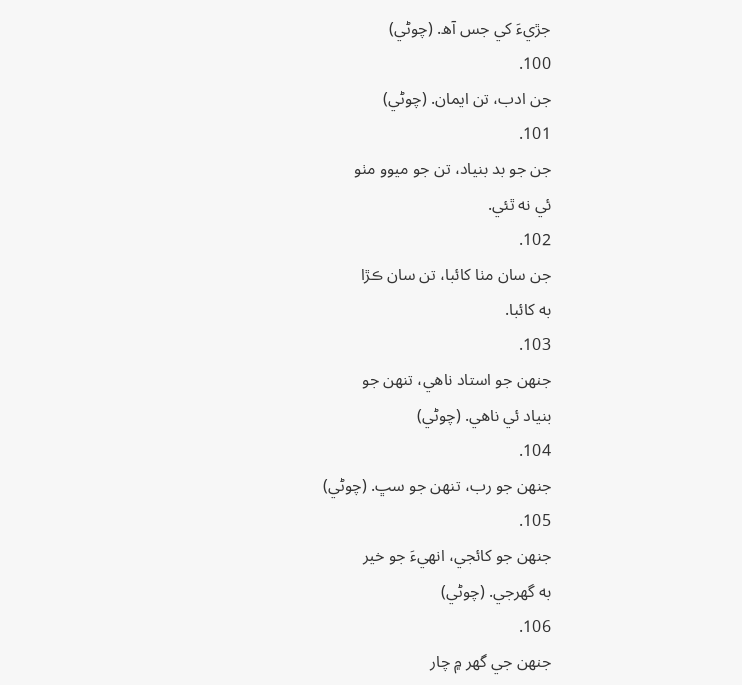جڙيءَ کي جس آھ. (چوڻي)
100.
جن ادب، تن ايمان. (چوڻي)
101.
جن جو بد بنياد، تن جو ميوو مٺو
ئي نه ٿئي.
102.
جن سان مٺا کائبا، تن سان ڪڙا
به کائبا.
103.
جنھن جو استاد ناھي، تنھن جو
بنياد ئي ناھي. (چوڻي)
104.
جنھن جو رب، تنھن جو سڀ. (چوڻي)
105.
جنھن جو کائجي، انھيءَ جو خير
به گھرجي. (چوڻي)
106.
جنھن جي گھر ۾ چار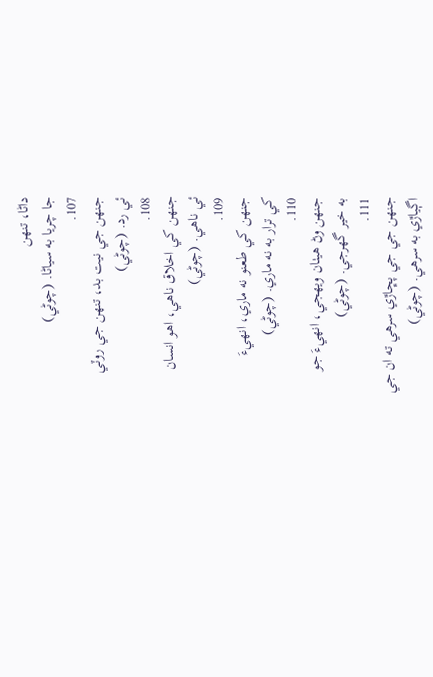داڻا، تنھن
جا چريا به سياڻا. (چوڻي)
107.
جنھن جي نيت بد، تنھن جي روٽي
ئي رد. (چوڻي)
108.
جنھن کي اخلاق ناھي، اھو انسان
ئي ناھي. (چوڻي)
109.
جنھن کي طعنو نه ماري، انھيءَ
کي ترار به نه ماري. (چوڻي)
110.
جنھن وڻ ھيٺان ويھجي، انھيءَ جو
به خير گھرجي. (چوڻي)
111.
جنھن جي جي پڇاڙي سرھي ته ان جي
اڳياڙي به سرھي. (چوڻي)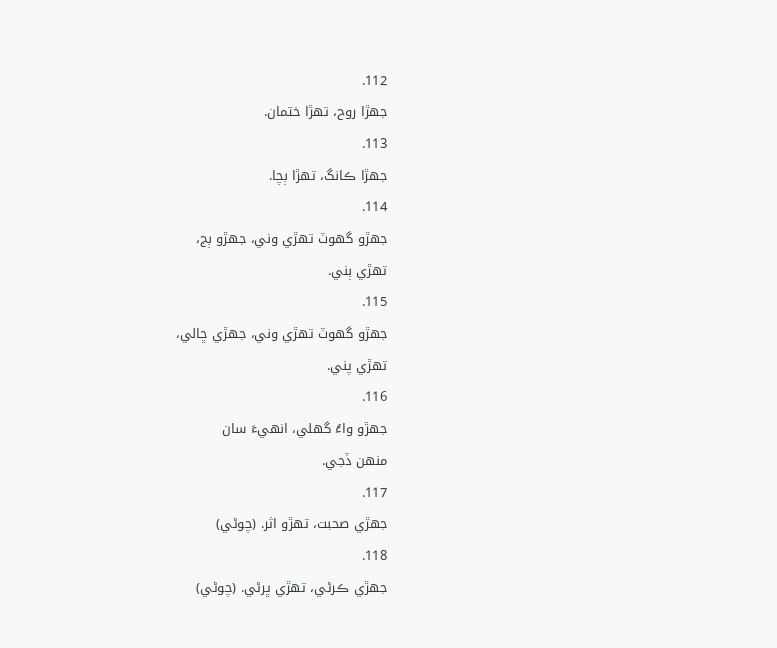112.
جھڙا روح، تھڙا ختمان.
113.
جھڙا ڪانگ، تھڙا ٻچا.
114.
جھڙو گھوٽ تھڙي وني، جھڙو ٻج،
تھڙي ٻني.
115.
جھڙو گھوٽ تھڙي وني، جھڙي ڇالي،
تھڙي پني.
116.
جھڙو واءُ گھلي، انھيءَ سان
منھن ڏجي.
117.
جھڙي صحبت، تھڙو اثر. (چوڻي)
118.
جھڙي ڪرڻي، تھڙي ڀرڻي. (چوڻي)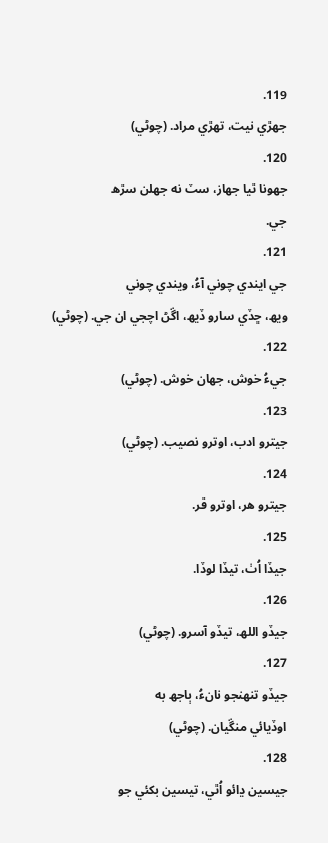119.
جھڙي نيت، تھڙي مراد. (چوڻي)
120.
جھونا ٿيا جھاز، سٽ نه جھلن سڙھ
جي.
121.
جي ايندي چوني آءُ، ويندي چوني
ويھ، ڇڏي سارو ڏيھ، اڱڻ اچجي ان جي. (چوڻي)
122.
جيءُ خوش، جھان خوش. (چوڻي)
123.
جيترو ادب، اوترو نصيب. (چوڻي)
124.
جيترو ھر، اوترو ڦر.
125.
جيڏا اُٺ، تيڏا لوڏا.
126.
جيڏو اللھ، تيڏو آسرو. (چوڻي)
127.
جيڏو تنھنجو نانءُ، ٻاجھ به
اوڏيائي منڱيان. (چوڻي)
128.
جيسين ڍائو اُٿي، تيسين بکئي جو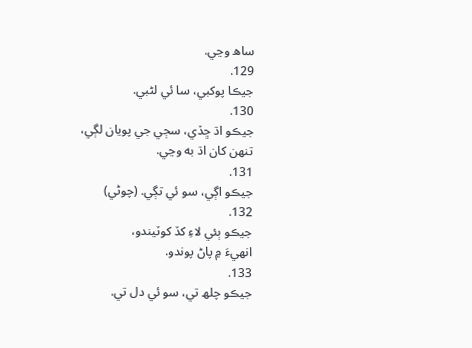ساھ وڃي.
129.
جيڪا پوکبي، سا ئي لڻبي.
130.
جيڪو اڌ ڇڏي، سڄي جي پويان لڳي،
تنھن کان اڌ به وڃي.
131.
جيڪو اڳي، سو ئي تڳي. (چوڻي)
132.
جيڪو ٻئي لاءِ کڏ کوٽيندو،
انھيءَ ۾ پاڻ پوندو.
133.
جيڪو چلھ تي، سو ئي دل تي.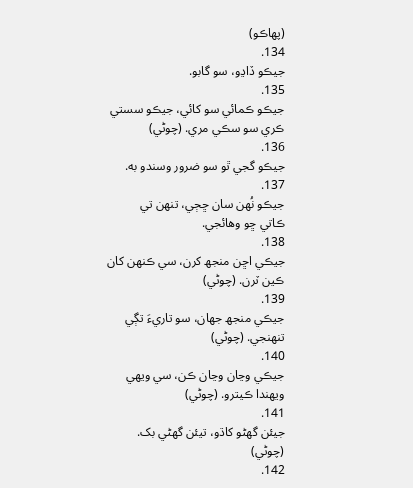(پھاڪو)
134.
جيڪو ڏاڍو، سو گابو.
135.
جيڪو ڪمائي سو کائي، جيڪو سستي
ڪري سو سڪي مري. (چوڻي)
136.
جيڪو گجي ٿو سو ضرور وسندو به.
137.
جيڪو نُھن سان ڇڄي، تنھن تي
ڪاتي ڇو وھائجي.
138.
جيڪي اڇن منجھ کرن، سي ڪنھن کان
ڪين ٽرن. (چوڻي)
139.
جيڪي منجھ جھان، سو تاريءَ تڳي
تنھنجي. (چوڻي)
140.
جيڪي وڃان وڃان ڪن، سي ويھي
ويھندا ڪيترو. (چوڻي)
141.
جيئن گھڻو کاڌو، تيئن گھڻي بک.
(چوڻي)
142.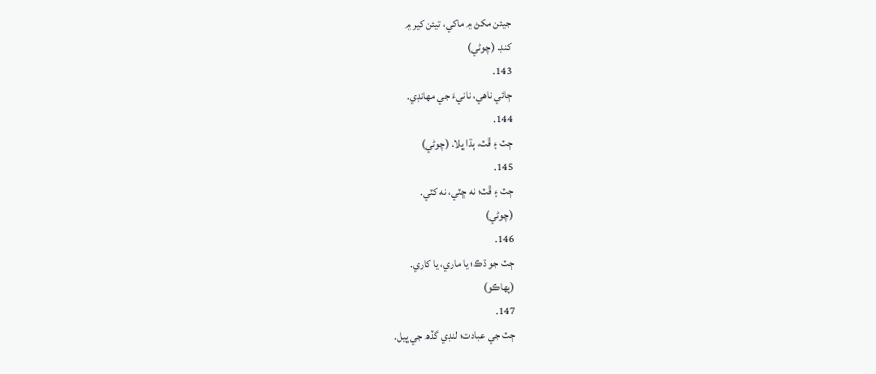جيئن مکڻ ۾ ماکي، تيئن کير ۾
کنڊ. (چوڻي)
143.
ڄائي ناھي، نانيءَ جي مھانڊي.
144.
ڄٽ ۽ ڦٽ، ٻڌا ڀلا. (چوڻي)
145.
ڄٽ ۽ ڦٽ؛ نه ڇٽي، نه کٽي.
(چوڻي)
146.
ڄٽ جو ڌڪ؛ يا ماري، يا کاري.
(پھاڪو)
147.
ڄٽ جي عبادت؛ لنڊي گڏھ جي ڀيل.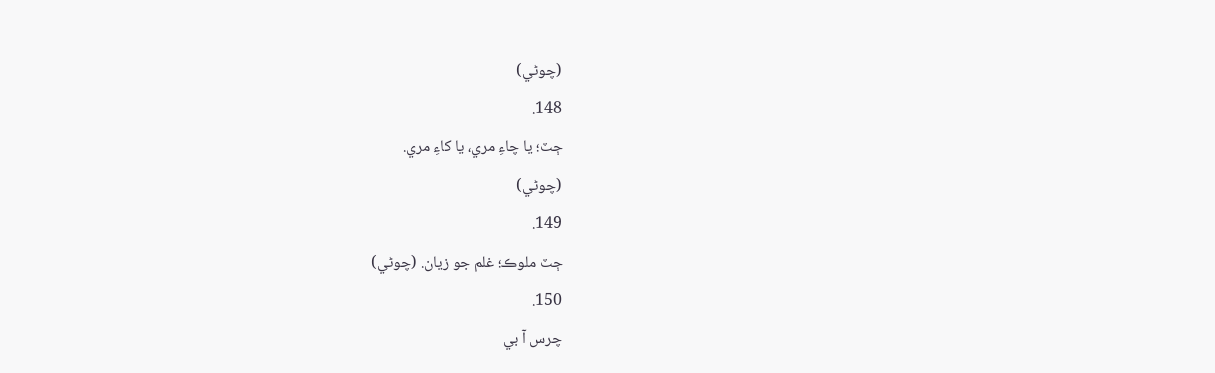(چوڻي)
148.
ڄٽ؛ يا چاءِ مري، يا کاءِ مري.
(چوڻي)
149.
ڄٽ ملوڪ؛ غلم جو زيان. (چوڻي)
150.
چرس آ بي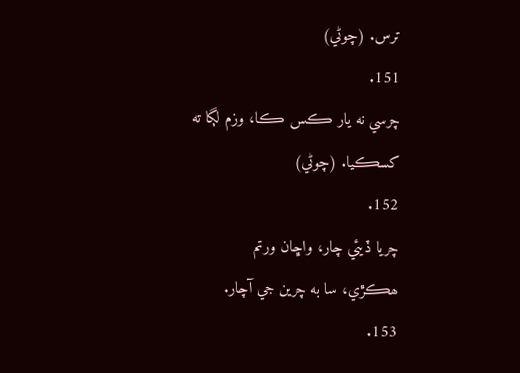ترس. (چوڻي)
151.
چرسي نه يار ڪس ڪا، وزم لڳا ته
کسڪيا. (چوڻي)
152.
چريا ڏيئي چار، واڇان ورتم
ھڪڙي، سا به چرين جي آچار.
153.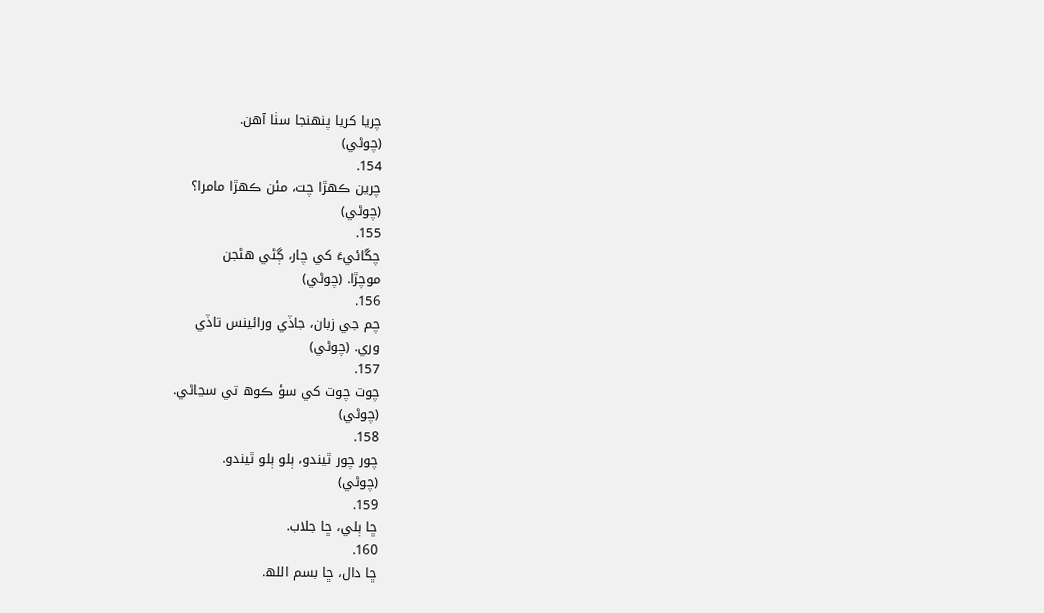چريا کريا پنھنجا سٺا آھن.
(چوڻي)
154.
چرين ڪهڙا چت، مئن ڪهڙا مامرا؟
(چوڻي)
155.
چڱائيءَ کي چار، ڳڻي ھڻجن
موچڙا. (چوڻي)
156.
چم جي زبان، جاڏي ورائينس تاڏي
وري. (چوڻي)
157.
چوت چوت کي سؤ ڪوھ تي سڃاڻي.
(چوڻي)
158.
چور چور ٿيندو، ٻلو ٻلو ٿيندو.
(چوڻي)
159.
ڇا ٻلي، ڇا جلاب.
160.
ڇا دال، ڇا بسم اللھ.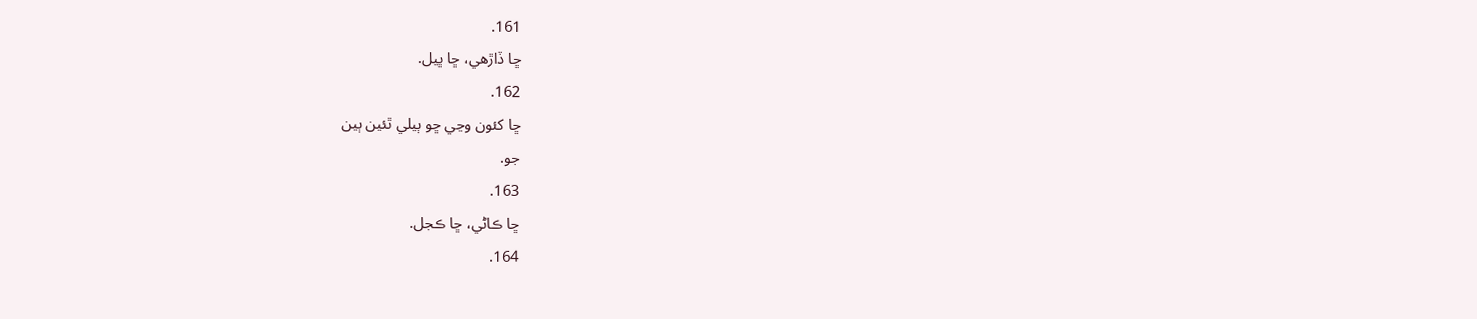161.
ڇا ڏاڙھي، ڇا ڀيل.
162.
ڇا کئون وڃي ڇو ٻيلي ٿئين ٻين
جو.
163.
ڇا ڪاڻي، ڇا ڪجل.
164.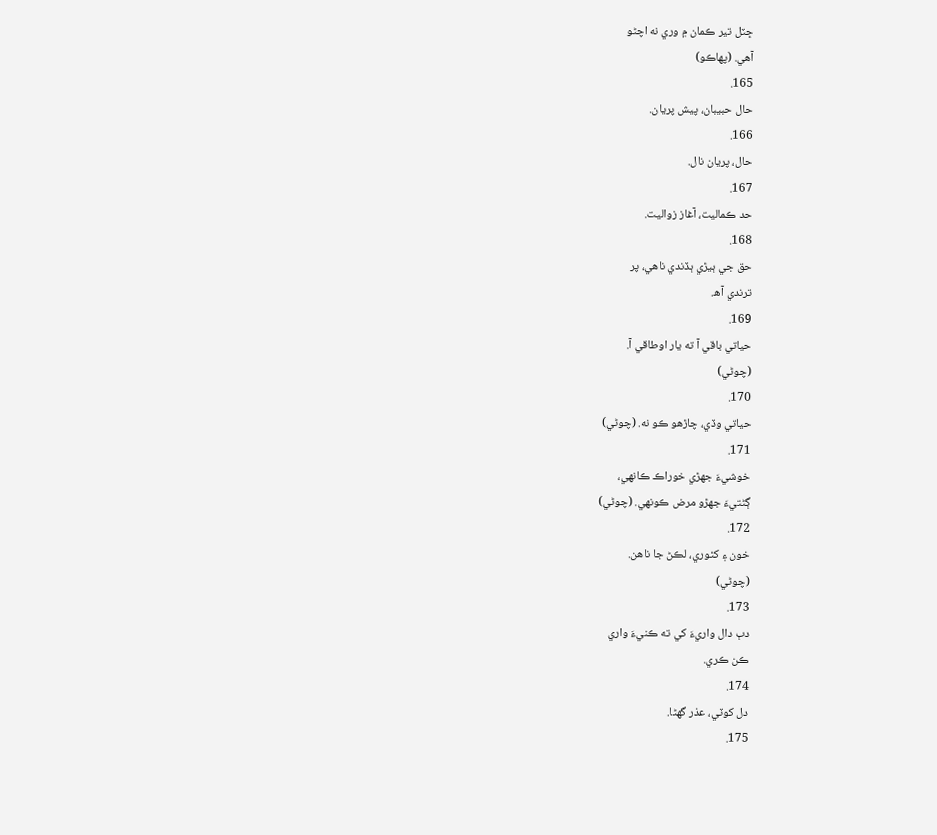ڇٽل تير ڪمان ۾ وري نه اچڻو
آھي. (پھاڪو)
165.
حال حبيبان، پيش پريان.
166.
حال، پريان نال.
167.
حد ڪماليت، آغاز زواليت.
168.
حق جي ٻيڙي ٻڏندي ناھي، پر
ترندي آھ.
169.
حياتي باقي آ ته يار اوطاقي آ.
(چوڻي)
170.
حياتي وڏي، چاڙھو ڪو نه. (چوڻي)
171.
خوشيءَ جھڙي خوراڪ ڪانھي،
ڳڻتيءَ جھڙو مرض ڪونھي. (چوڻي)
172.
خون ۽ کٿوري، لڪڻ جا ناھن.
(چوڻي)
173.
دٻ دال واريءَ کي ته ڪنيءَ واري
ڪن ڪري.
174.
دل کوٽي، عذر گھڻا.
175.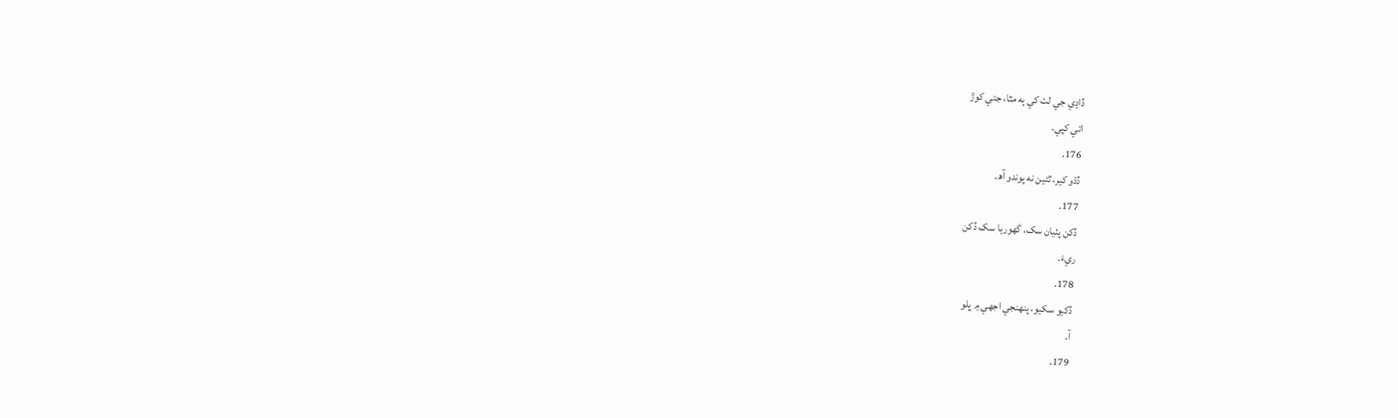ڏاڍي جي لٺ کي ٻه مٿا، جتي کوڙ
اتي کپي.
176.
ڏڌو کير، ٿڻين نه پوندو آھ.
177.
ڏکن پٺيان سک، گھوريا سک ڏکن
ريءَ.
178.
ڏکيو سکيو، پنھنجي اجھي ۾ ڀلو
آ.
179.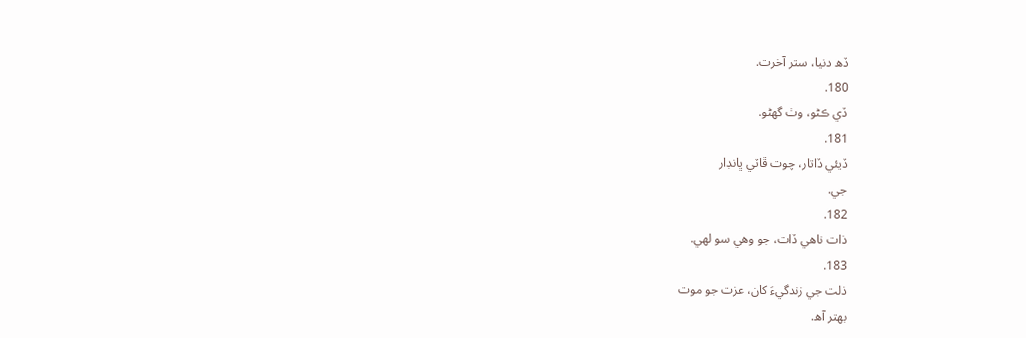ڏھ دنيا، ستر آخرت.
180.
ڏي ڪڻو، وٺ گھڻو.
181.
ڏيئي ڏاتار، چوت ڦاٽي ڀانڊار
جي.
182.
ذات ناھي ڏات، جو وھي سو لھي.
183.
ذلت جي زندگيءَ کان، عزت جو موت
بھتر آھ.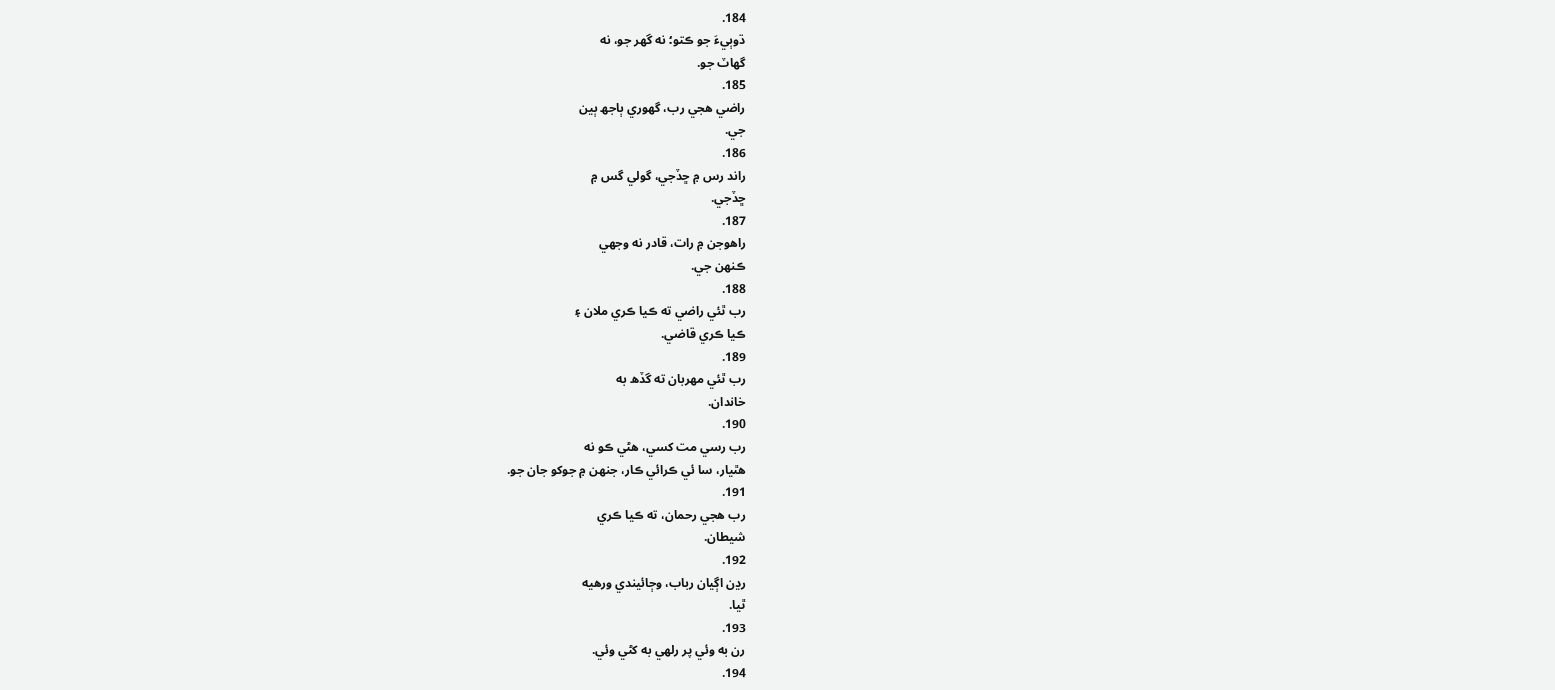184.
ڌوٻيءَ جو ڪتو؛ نه گھر جو، نه
گھاٽ جو.
185.
راضي ھجي رب، گھوري ٻاجھ ٻين
جي.
186.
راند رس ۾ ڇڏجي، گولي گس ۾
ڇڏجي.
187.
راھوجن ۾ رات، قادر نه وجھي
ڪنھن جي.
188.
رب ٿئي راضي ته ڪيا ڪري ملان ۽
ڪيا ڪري قاضي.
189.
رب ٿئي مھربان ته گڏھ به
خاندان.
190.
رب رسي مت کسي، ھڻي ڪو نه
ھٿيار، سا ئي ڪرائي ڪار، جنھن ۾ جوکو جان جو.
191.
رب ھجي رحمان، ته ڪيا ڪري
شيطان.
192.
رڍن اڳيان رباب، وڄائيندي ورھيه
ٿيا.
193.
رن به وئي پر رلھي به کڻي وئي.
194.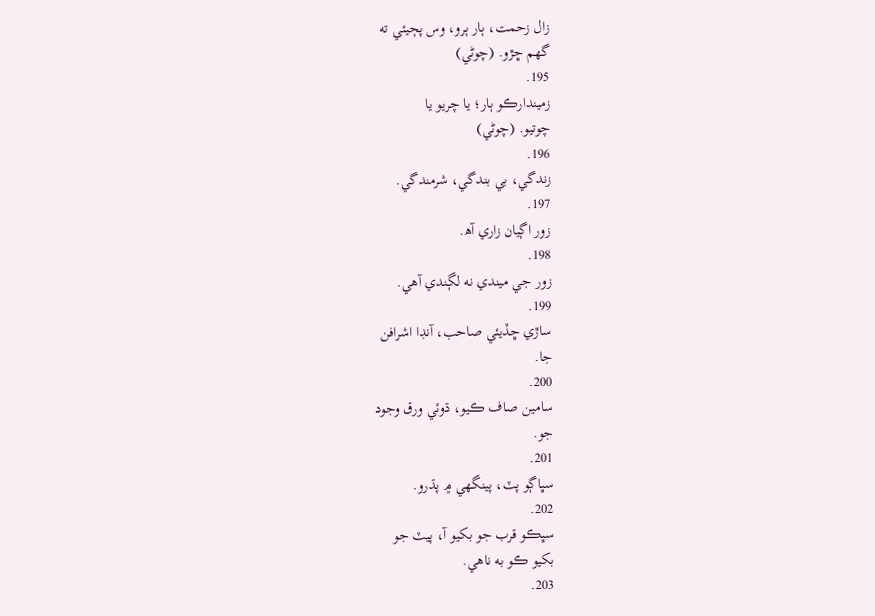زال زحمت، ٻار ٻرو، وس پڄيئي ته
گھم ڇڙو. (چوڻي)
195.
زميندارڪو ٻار؛ يا چريو يا
چوتيو. (چوڻي)
196.
زندگي، بي بندگي، شرمندگي.
197.
زور اڳيان زاري آھ.
198.
زور جي ميندي نه لڳندي آھي.
199.
ساڙي ڇڏيئي صاحب، آنڊا اشرافن
جا.
200.
سامين صاف ڪيو، ڌوئي ورق وجود
جو.
201.
سڀاڳو پٽ، پينگھي ۾ پڌرو.
202.
سڀڪو قرب جو بکيو آ، پيٽ جو
بکيو ڪو به ناھي.
203.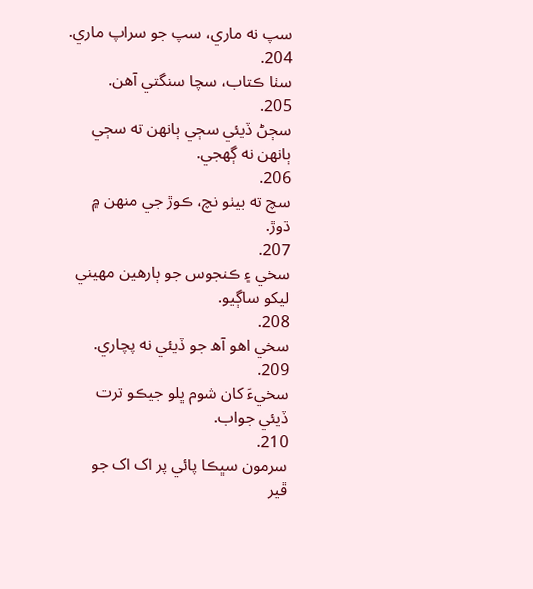سپ نه ماري، سپ جو سراپ ماري.
204.
سٺا ڪتاب، سچا سنگتي آھن.
205.
سڄڻ ڏيئي سڄي ٻانھن ته سڄي
ٻانھن نه ڳھجي.
206.
سچ ته بيٺو نچ، ڪوڙ جي منھن ۾
ڌوڙ.
207.
سخي ۽ ڪنجوس جو ٻارھين مھيني
ليکو ساڳيو.
208.
سخي اھو آھ جو ڏيئي نه پچاري.
209.
سخيءَ کان شوم ڀلو جيڪو ترت
ڏيئي جواب.
210.
سرمون سڀڪا پائي پر اک اک جو
ڦير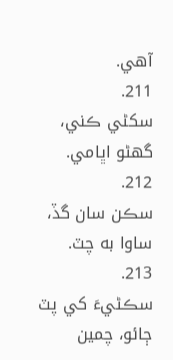آھي.
211.
سکڻي ڪني، گھڻو اڀامي.
212.
سڪن سان گڏ، ساوا به چٽ.
213.
سڪڻيءَ کي پٽ ڄائو، چمين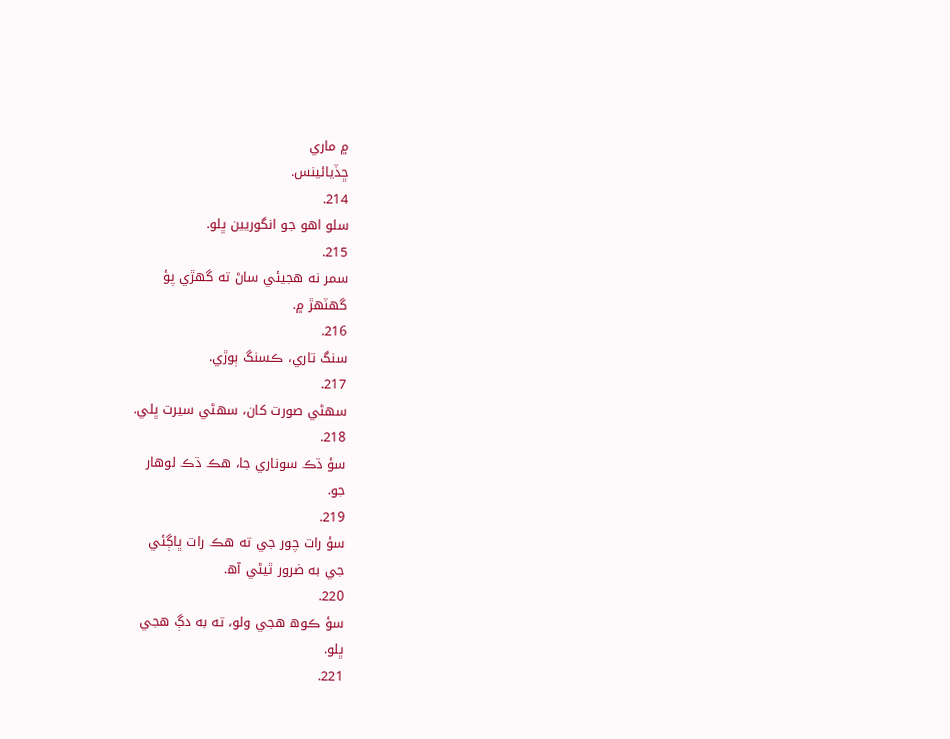۾ ماري
ڇڏيائينس.
214.
سلو اھو جو انگوريين ڀلو.
215.
سمر نه ھجيئي ساڻ ته گھڙي پؤ
گھٽھڙ ۾.
216.
سنگ تاري، ڪسنگ ٻوڙي.
217.
سھڻي صورت کان، سھڻي سيرت ڀلي.
218.
سؤ ڌڪ سوناري جا، ھڪ ڌڪ لوھار
جو.
219.
سؤ رات چور جي ته ھڪ رات ڀاڳئي
جي به ضرور ٿيڻي آھ.
220.
سؤ ڪوھ ھجي ولو، ته به دڳ ھجي
ڀلو.
221.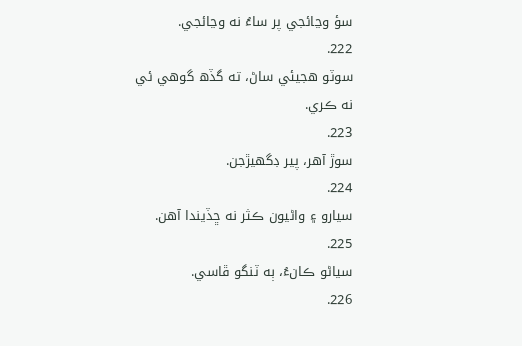سؤ وڃائجي پر ساءُ نه وڃائجي.
222.
سوٽو ھجيئي ساڻ، ته گڏھ گوھي ئي
نه ڪري.
223.
سوڙ آھر، پير ڊگھيڙجن.
224.
سيارو ۽ واڻيون ڪثر نه ڇڏيندا آھن.
225.
سياڻو ڪانءُ، ٻه ٽنگو ڦاسي.
226.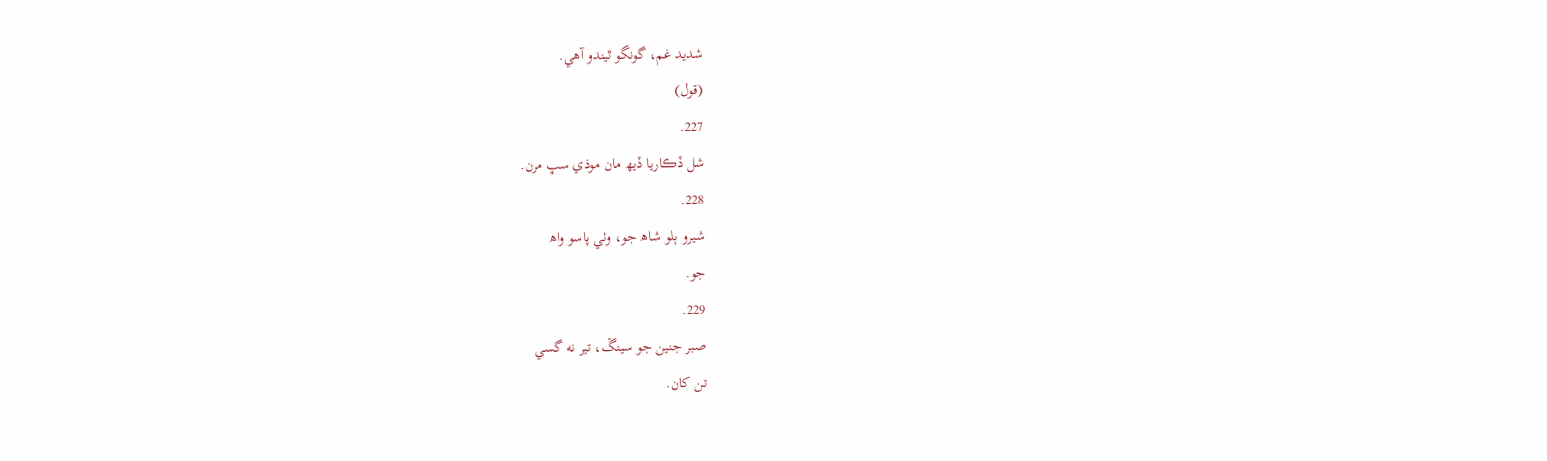شديد غم، گونگو ٿيندو آھي.
(قول)
227.
شل ڏڪاريا ڏيھ مان موذي سڀ مرن.
228.
شيرو ٻلو شاھ جو، وٺي پاسو واھ
جو.
229.
صبر جنين جو سينڱ، تير نه گسي
تن کان.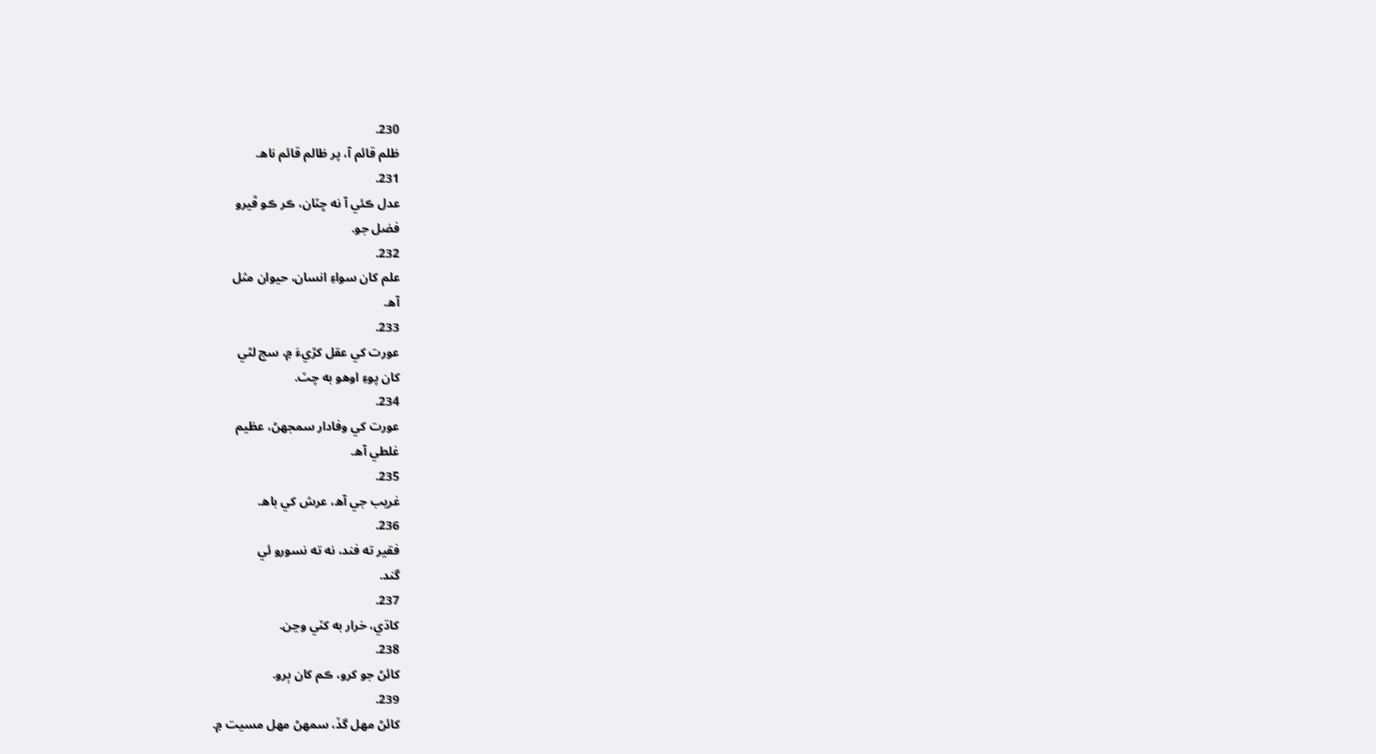230.
ظلم قائم آ، پر ظالم قائم ناھ.
231.
عدل ڪئي آ نه ڇٽان، ڪر ڪو ڦيرو
فضل جو.
232.
علم کان سواءِ انسان، حيوان مثل
آھ.
233.
عورت کي عقل کڙيءَ ۾، سج لٿي
کان پوءِ اوھو به چٽ.
234.
عورت کي وفادار سمجھڻ، عظيم
غلطي آھ.
235.
غريب جي آھ، عرش کي باھ.
236.
فقير ته فند، نه ته نسورو ئي
گند.
237.
کاڌي، خرار به کٽي وڃن.
238.
کائڻ جو کرو، ڪم کان ٻرو.
239.
کائڻ مھل گڏ، سمھڻ مھل مسيت ۾.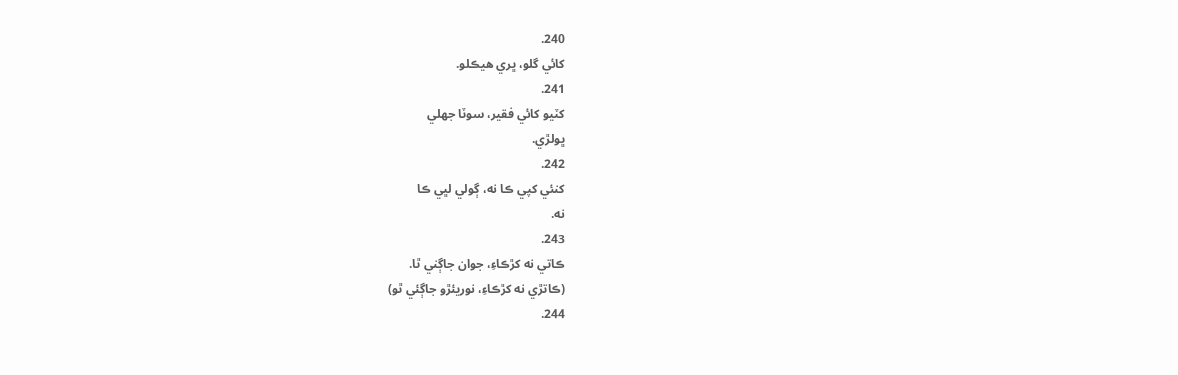240.
کائي گلو، ڀري ھيڪلو.
241.
کٽيو کائي فقير، سوٽا جھلي
ڀولڙي.
242.
کنئي کپي ڪا نه، ڳولي لڀي ڪا
نه.
243.
ڪاتي نه کڙڪاءِ، جوان جاڳني ٿا.
(ڪاتڙي نه کڙڪاءِ، نوريئڙو جاڳئي ٿو)
244.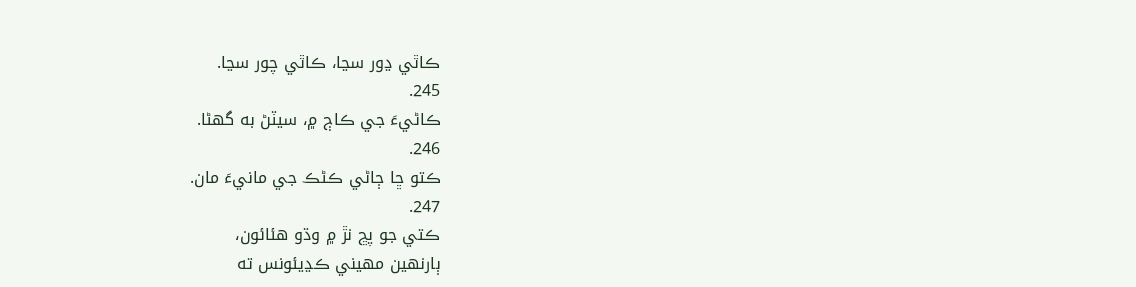ڪاٿي ڍور سڃا، ڪاٿي چور سڃا.
245.
ڪاڻيءَ جي ڪاڄ ۾، سيٽڻ به گھڻا.
246.
ڪتو ڇا ڄاڻي ڪڻڪ جي مانيءَ مان.
247.
ڪتي جو پڇ نڙ ۾ وڌو ھئائون،
ٻارنھين مھيني ڪڍيئونس ته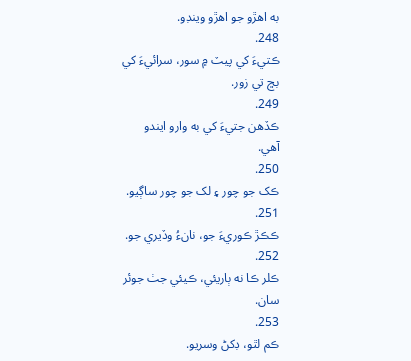به اھڙو جو اھڙو وينڊو.
248.
ڪتيءَ کي پيٽ ۾ سور، سرائيءَ کي
بڇ تي زور.
249.
ڪڏھن جتيءَ کي به وارو ايندو
آھي.
250.
ڪک جو چور ۽ لک جو چور ساڳيو.
251.
ڪڪڙ ڪوريءَ جو، نانءُ وڏيري جو.
252.
ڪلر ڪا نه ٻاريئي، ڪيئي جٺ جوئر
سان.
253.
ڪم لٿو، ڊکڻ وسريو.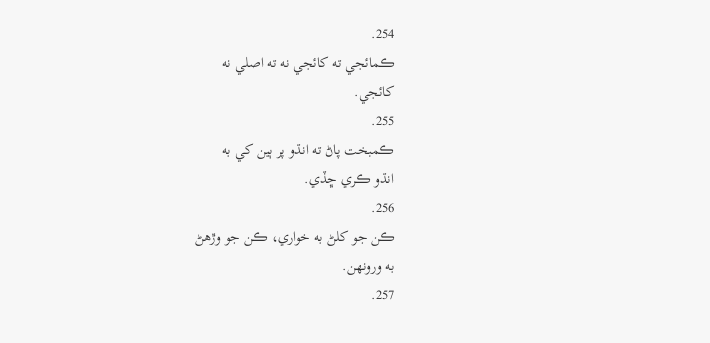254.
ڪمائجي ته کائجي نه ته اصلي نه
کائجي.
255.
ڪمبخت پاڻ ته انڌو پر ٻين کي به
انڌو ڪري ڇڏي.
256.
ڪن جو کلڻ به خواري، ڪن جو وڙھڻ
به ورونھن.
257.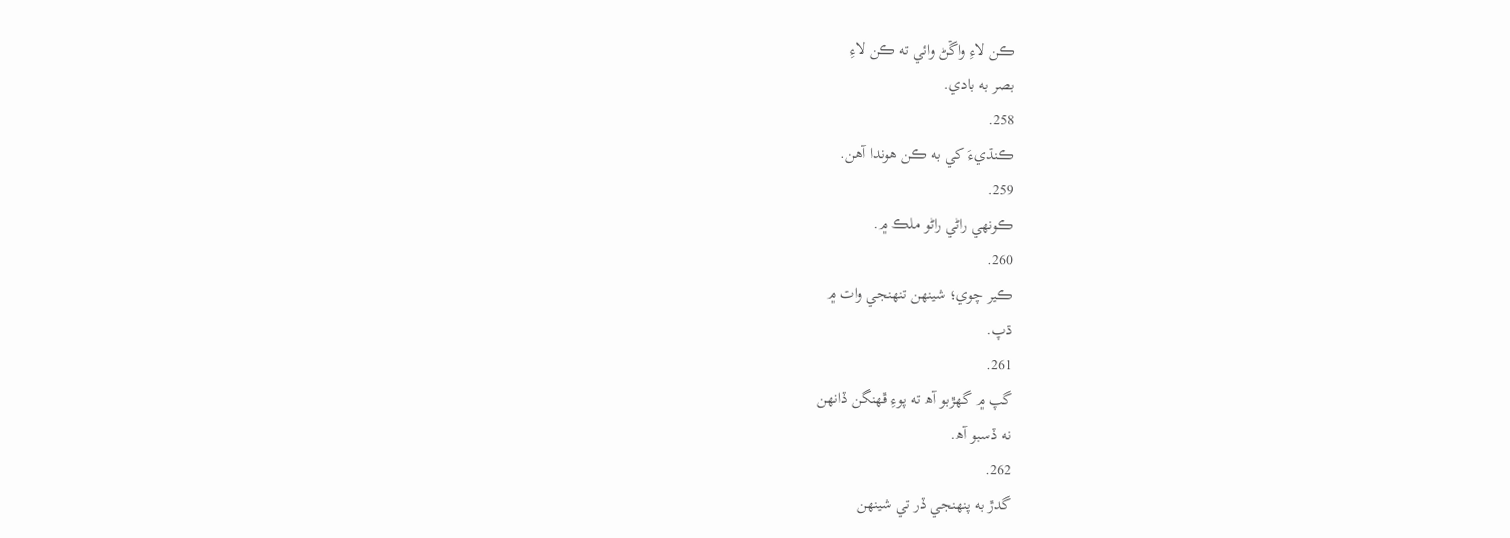ڪن لاءِ واڱڻ وائي ته ڪن لاءِ
بصر به بادي.
258.
ڪنڌيءَ کي به ڪن ھوندا آھن.
259.
ڪونھي راڻي راڻو ملڪ ۾.
260.
ڪير چوي؛ شينھن تنھنجي وات ۾
ڌپ.
261.
گپ ۾ گھڙبو آھ ته پوءِ ڦھنگن ڏانھن
نه ڏسبو آھ.
262.
گدڙ به پنھنجي ڏر تي شينھن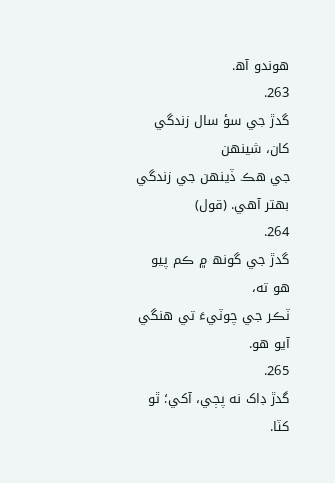ھوندو آھ.
263.
گدڙ جي سؤ سال زندگي کان، شينھن
جي ھڪ ڏينھن جي زندگي بھتر آھي. (قول)
264.
گدڙ جي گونھ ۾ ڪم پيو ھو ته،
ٽڪر جي چوٽيءَ تي ھنگي آيو ھو.
265.
گدڙ ڊاک نه پڄي، آکي؛ ٿو کٽا.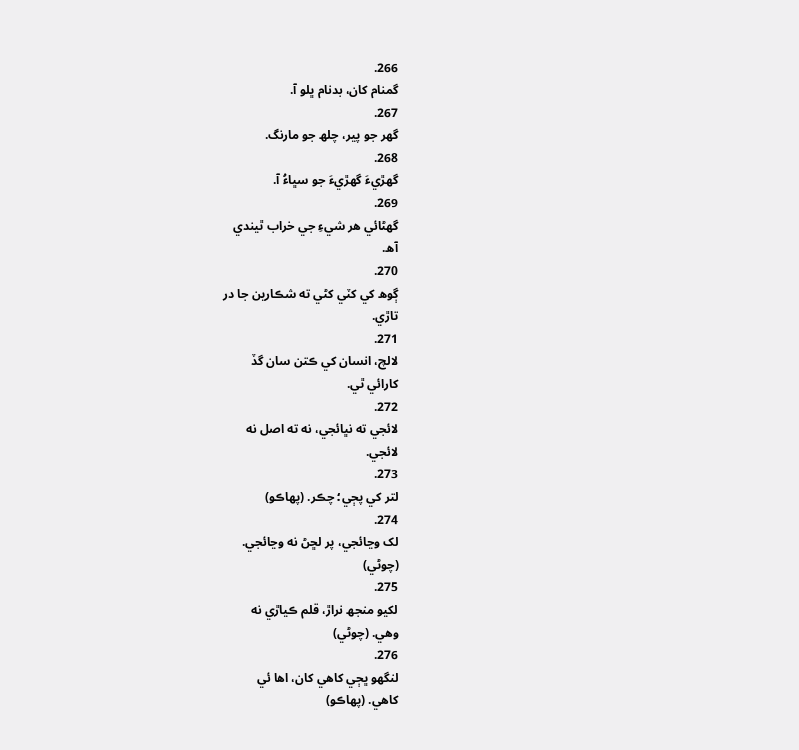266.
گمنام کان، بدنام ڀلو آ.
267.
گھر جو پير، چلھ جو مارنگ.
268.
گھڙيءَ گھڙيءَ جو سڀاءُ آ.
269.
گھڻائي ھر شيءِ جي خراب ٿيندي
آھ.
270.
ڳوھ کي کٽي کڻي ته شڪارين جا در
تاڙي.
271.
لالچ، انسان کي ڪتن سان گڏ
کارائي ٿي.
272.
لائجي ته نڀائجي، نه ته اصل نه
لائجي.
273.
لتر کي پڄي؛ چڪر. (پھاڪو)
274.
لک وڃائجي، پر لڇڻ نه وڃائجي.
(چوڻي)
275.
لکيو منجھ نراڙ، قلم ڪياڙي نه
وھي. (چوڻي)
276.
لنگھو ڀڄي کاھي کان، اھا ئي
کاھي. (پھاڪو)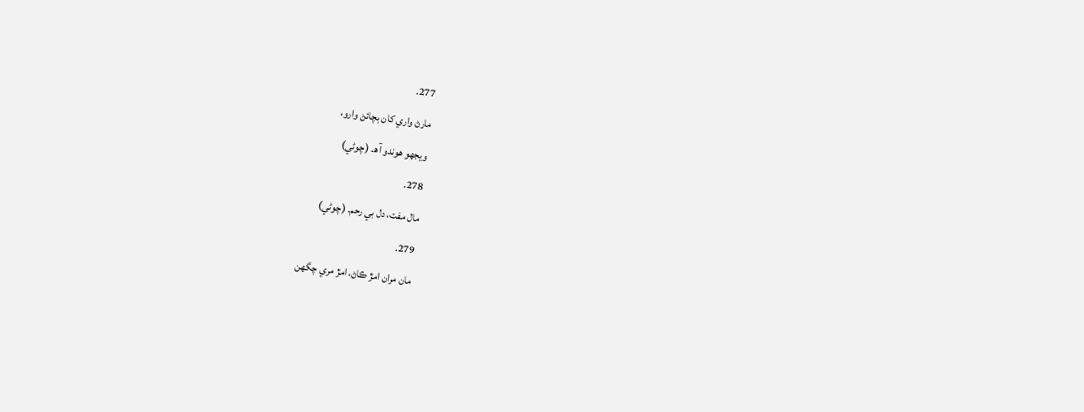277.
مارڻ واري کان بچائڻ وارو،
ويجھو ھوندو آھ. (چوڻي)
278.
مال مفت، دل بي رحم. (چوڻي)
279.
مان مران امڙ ڪاڻ، امڙ مري چگھن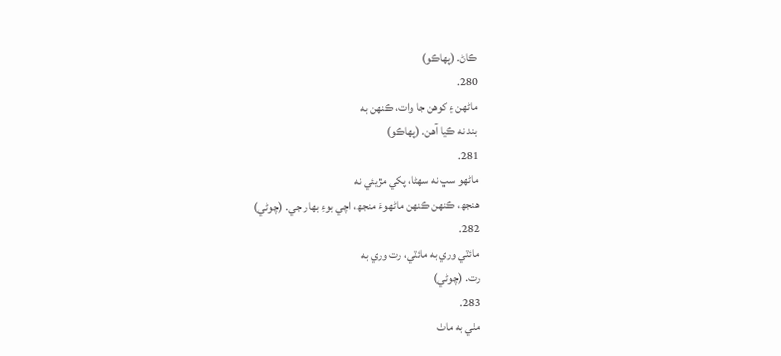ڪاڻ. (پھاڪو)
280.
ماڻھن ۽ کوھن جا وات، ڪنھن به
بند نه ڪيا آھن. (پھاڪو)
281.
ماڻھو سڀ نه سھڻا، پکي مڙيئي نه
ھنجھ، ڪنھن ڪنھن ماڻھوءَ منجھ، اچي بوءِ بھار جي. (چوڻي)
282.
مائٽي وري به مائٽي، رت وري به
رت. (چوڻي)
283.
مٺي به ماٺ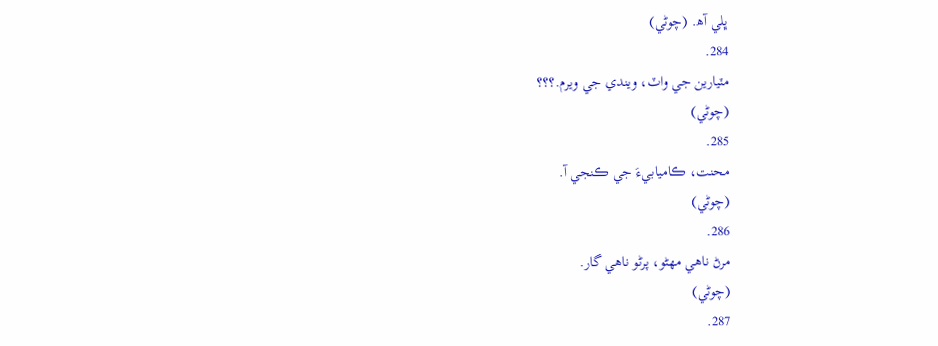ڀلي آھ. (چوڻي)
284.
مٽيارين جي واٽ، ويندي جي ويرم.؟؟؟
(چوڻي)
285.
محنت، ڪاميابيءَ جي ڪنجي آ.
(چوڻي)
286.
مرڻ ناھي مھڻو، پرڻو ناھي گار.
(چوڻي)
287.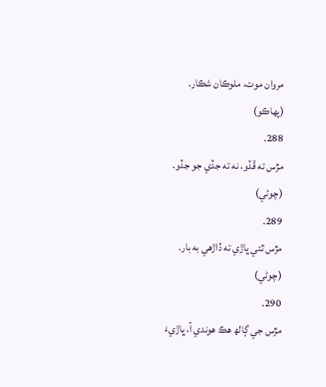مروان موت، ملوڪان شڪار.
(پھاڪو)
288.
مڙس ته ڦڏو، نه ته جڏي جو جڏو.
(چوڻي)
289.
مڙس ٿئي ڀاڙي ته ڏاڙھي به بار.
(چوڻي)
290.
مڙس جي ڳالھ ھڪ ھوندي آ، ڀاڙيءَ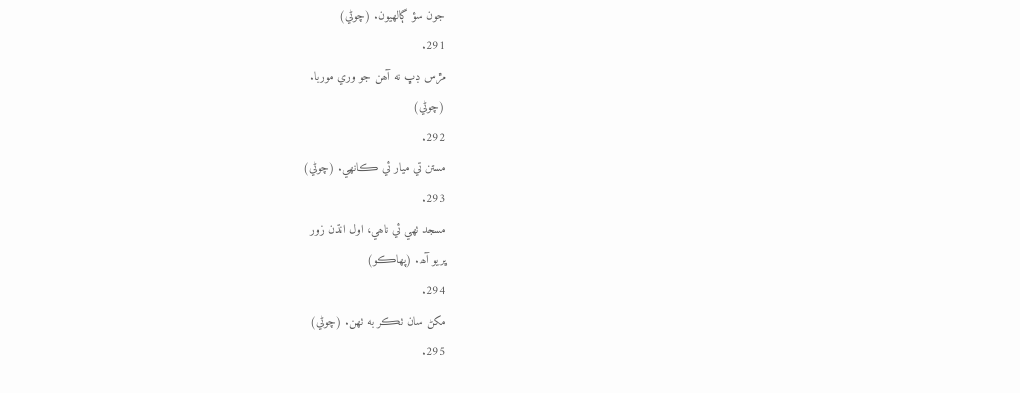جون سؤ ڳالھيون. (چوڻي)
291.
مڙس ڊڀ نه آھن جو وري موربا.
(چوڻي)
292.
مستن تي ميار ئي ڪانھي. (چوڻي)
293.
مسجد ٺھي ئي ناھي، اول انڌن زور
ڀريو آھ. (پھاڪو)
294.
مکڻ سان ٺڪر به ٺھن. (چوڻي)
295.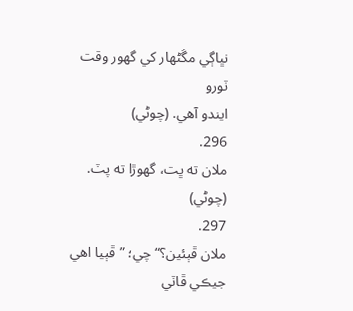نڀاڳي مڱڻھار کي گھور وقت ٽورو
ايندو آھي. (چوڻي)
296.
ملان ته ڀت، گھوڙا ته پٽ.
(چوڻي)
297.
ملان ڦٻئين؟“ چي؛ ”ڦٻيا اھي
جيڪي ڦاٽي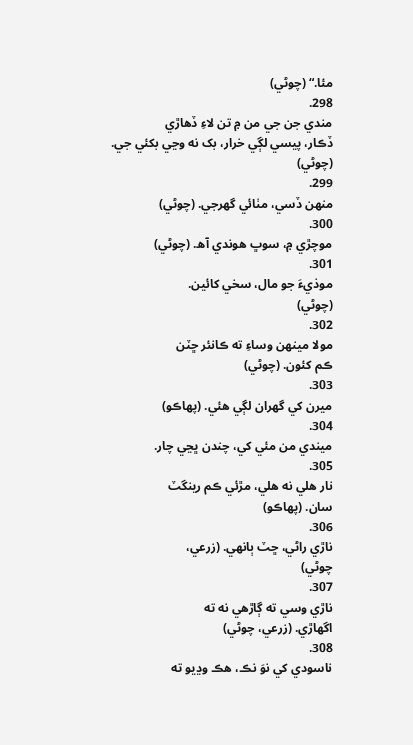مئا.“ (چوڻي)
298.
مندي جن جي من ۾ تن لاءِ ڏھاڙي
ڏڪار، پيسي لڳي خرار، بک نه وڃي بکئي جي. (چوڻي)
299.
منھن ڏسي، مٺائي گھرجي. (چوڻي)
300.
موچڙي ۾، سوڀ ھوندي آھ. (چوڻي)
301.
موذيءَ جو مال، سخي کائين.
(چوڻي)
302.
مولا مينھن وساءِ ته ڪانئر ڇٽن
ڪم کئون. (چوڻي)
303.
ميرن کي گھران لڳي ھئي. (پھاڪو)
304.
ميندي من مئي کي، چندن ڀڃي چار.
305.
نار ھلي نه ھلي، مڙئي ڪم رينگٽ
سان. (پھاڪو)
306.
ناڙي راڻي، ڇٽ ٻانھي. (زرعي،
چوڻي)
307.
ناڙي وسي ته ڳاڙھي نه ته
اگھاڙي. (زرعي، چوڻي)
308.
ناسودي کي نوَ نڪ، ھڪ وڍيو ته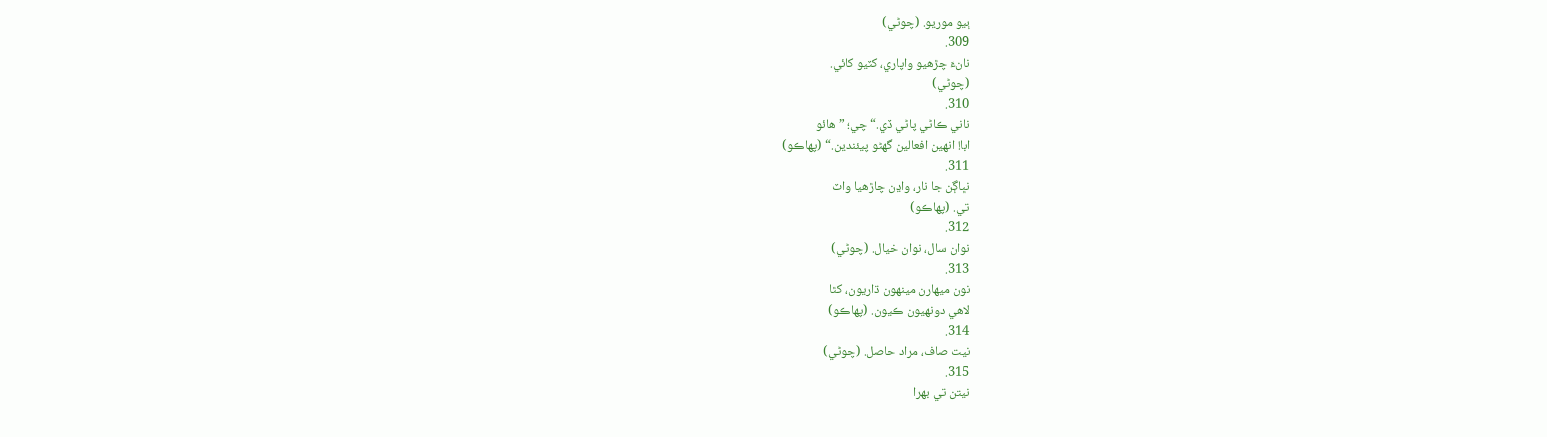ٻيو موريو. (چوڻي)
309.
نانءَ چڙھيو واپاري، کٽيو کائي.
(چوڻي)
310.
ناني ڪاڻي پاڻي ڏي.“ چي؛ ”ھائو
ابا! انھين افعالين گھڻو پيئندين.“ (پھاڪو)
311.
نڀاڳن جا نار، واڍن چاڙھيا واٽ
تي. (پھاڪو)
312.
نوان سال، نوان خيال. (چوڻي)
313.
نون ميھارن مينھون ڌاريون، کٿا
لاھي دونھيون ڪيون. (پھاڪو)
314.
نيت صاف، مراد حاصل. (چوڻي)
315.
نيتن تي بھرا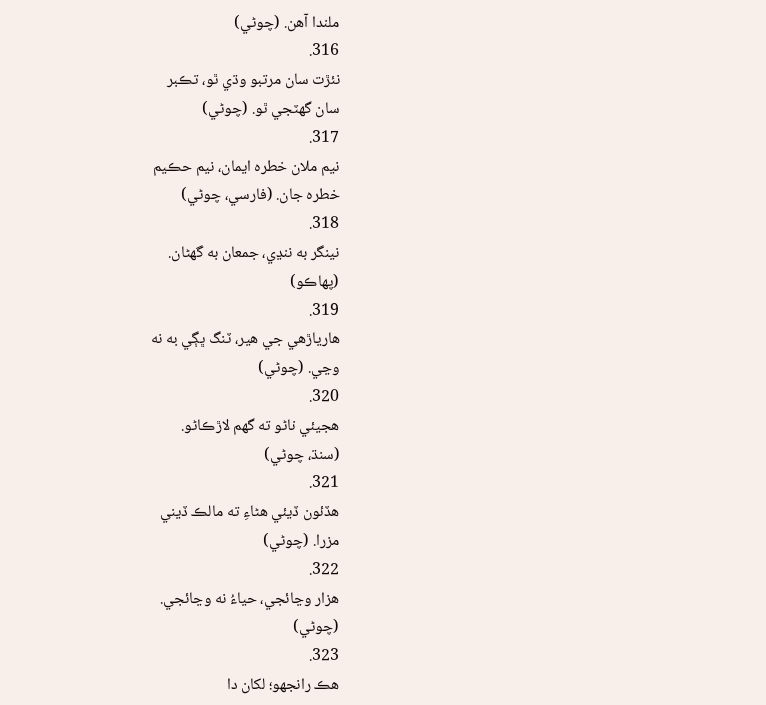ملندا آھن. (چوڻي)
316.
نئڙت سان مرتبو وڌي ٿو، تڪبر
سان گھٽجي ٿو. (چوڻي)
317.
نيم ملان خطره ايمان، نيم حڪيم
خطره جان. (فارسي، چوڻي)
318.
نينگر به ننڍي، جمعان به گھڻان.
(پھاڪو)
319.
ھارياڙھي جي ھير، ٽنگ ڀڳي به نه
وڃي. (چوڻي)
320.
ھجيئي ناڻو ته گھم لاڙڪاڻو.
(سنڌ، چوڻي)
321.
ھڏئون ڏيئي ھڻاءِ ته مالڪ ڏيني
مزرا. (چوڻي)
322.
ھزار وڃائجي، حياءُ نه وڃائجي.
(چوڻي)
323.
ھڪ رانجھو؛ لکان دا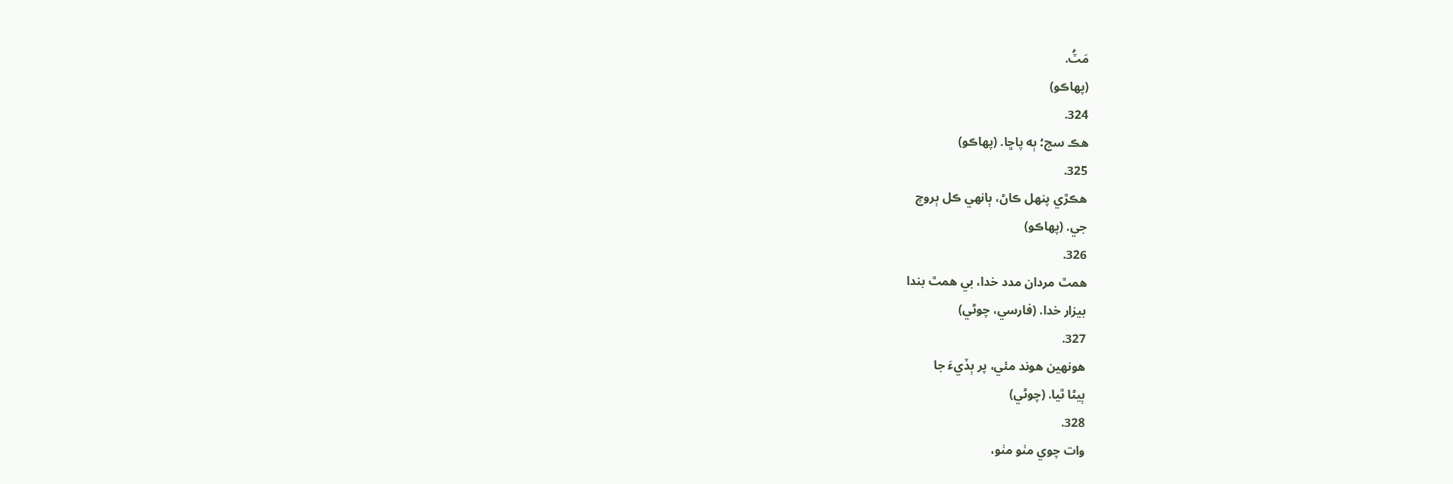مَٽُ.
(پھاڪو)
324.
ھڪ سج؛ ٻه پاڇا. (پھاڪو)
325.
ھڪڙي پنھل ڪاڻ، ٻانھي ڪل ٻروچ
جي. (پھاڪو)
326.
ھمٿ مردان مدد خدا، بي ھمٿ بندا
بيزار خدا. (فارسي، چوڻي)
327.
ھونھين ھوند مئي، پر ٻڏيءَ جا
ٻيڻا ٿيا. (چوڻي)
328.
وات چوي مٺو مٺو،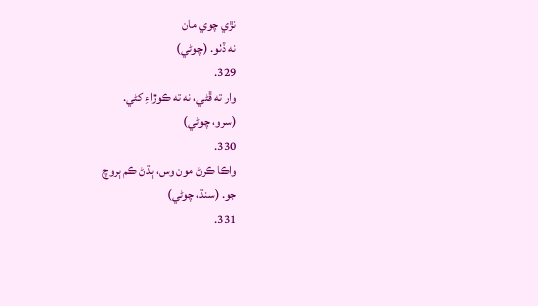نڙي چوي مان
نه ڏٺو. (چوڻي)
329.
وار ته ڦڻي، نه ته ڪوڙاءِ کڻي.
(سرو، چوڻي)
330.
واڪا ڪرڻ مون وس، ٻڌڻ ڪم ٻروچ
جو. (سنڌ، چوڻي)
331.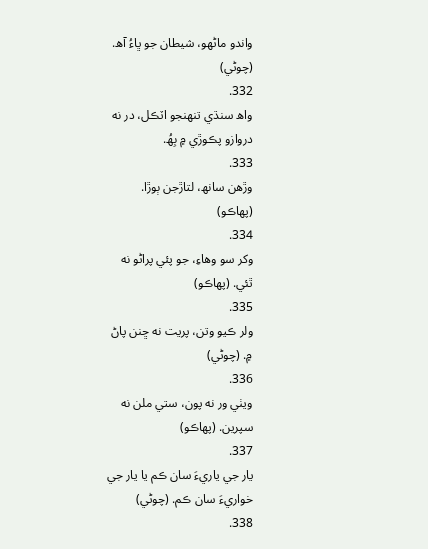واندو ماڻھو، شيطان جو ڀاءُ آھ.
(چوڻي)
332.
واھ سنڌي تنھنجو اٽڪل، در نه
دروازو پڪوڙي ۾ بِھُ.
333.
وڙھن سانھ، لتاڙجن ٻوڙا.
(پھاڪو)
334.
وکر سو وھاءِ، جو پئي پراڻو نه
ٿئي. (پھاڪو)
335.
ولر ڪيو وتن، پريت نه ڇنن پاڻ
۾. (چوڻي)
336.
ويٺي ور نه پون، ستي ملن نه
سپرين. (پھاڪو)
337.
يار جي ياريءَ سان ڪم يا يار جي
خواريءَ سان ڪم. (چوڻي)
338.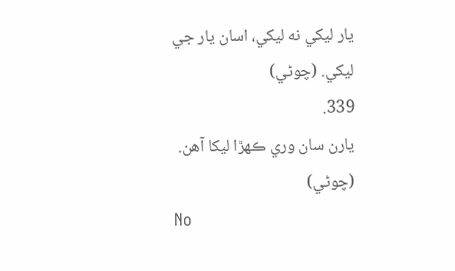يار ليکي نه ليکي، اسان يار جي
ليکي. (چوڻي)
339.
يارن سان وري ڪھڙا ليکا آھن.
(چوڻي)
No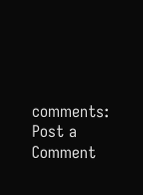comments:
Post a Comment